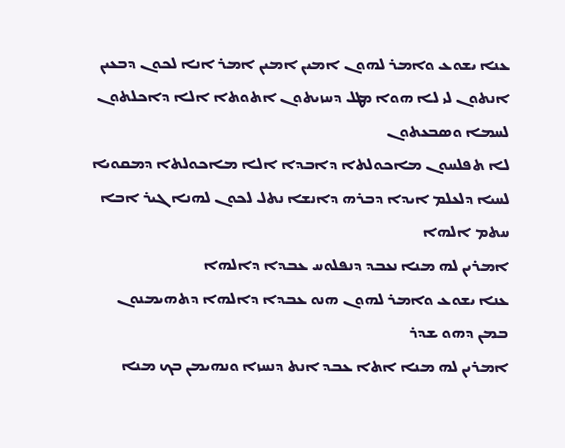ܥܢܐ ܝܫܘܥ ܘܐܡܪ ܠܗܘܢ ܐܡܝܢ ܐܡܝܢ ܐܡܪ ܐܢܐ ܠܟܘܢ ܕܒܥܝܢ ܐܢܬܘܢ ܠܝ ܠܐ ܗܘܐ ܡܛܠ ܕܚܙܝܬܘܢ ܐܬܘܬܐ ܐܠܐ ܕܐܟܠܬܘܢ ܠܚܡܐ ܘܣܒܥܬܘܢ
ܠܐ ܬܦܠܚܘܢ ܡܐܟܘܠܬܐ ܕܐܒܕܐ ܐܠܐ ܡܐܟܘܠܬܐ ܕܡܩܘܝܐ ܠܚܝܐ ܕܠܥܠܡ ܐܝܕܐ ܕܒܪܗ ܕܐܢܫܐ ܢܬܠ ܠܟܘܢ ܠܗܢܐ ܓܝܪ ܐܒܐ ܚܬܡ ܐܠܗܐ
ܐܡܪܝܢ ܠܗ ܡܢܐ ܢܥܒܕ ܕܢܦܠܘܚ ܥܒܕܐ ܕܐܠܗܐ
ܥܢܐ ܝܫܘܥ ܘܐܡܪ ܠܗܘܢ ܗܢܘ ܥܒܕܐ ܕܐܠܗܐ ܕܬܗܝܡܢܘܢ ܒܡܢ ܕܗܘ ܫܕܪ
ܐܡܪܝܢ ܠܗ ܡܢܐ ܐܬܐ ܥܒܕ ܐܢܬ ܕܢܚܙܐ ܘܢܗܝܡܢ ܒܟ ܡܢܐ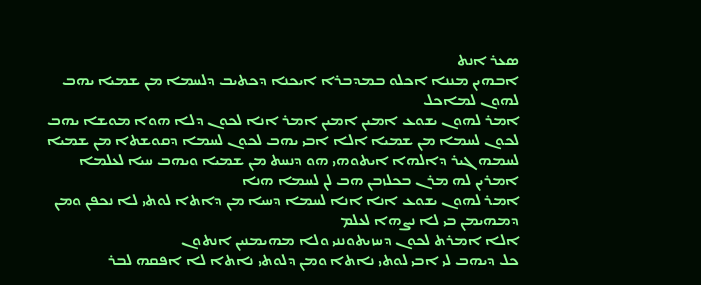ܣܥܪ ܐܢܬ
ܐܒܗܝܢ ܡܢܢܐ ܐܟܠܘ ܒܡܕܒܪܐ ܐܝܟܢܐ ܕܟܬܝܒ ܕܠܚܡܐ ܡܢ ܫܡܝܐ ܝܗܒ ܠܗܘܢ ܠܡܐܟܠ
ܐܡܪ ܠܗܘܢ ܝܫܘܥ ܐܡܝܢ ܐܡܝܢ ܐܡܪ ܐܢܐ ܠܟܘܢ ܕܠܐ ܗܘܐ ܡܘܫܐ ܝܗܒ ܠܟܘܢ ܠܚܡܐ ܡܢ ܫܡܝܐ ܐܠܐ ܐܒܝ ܝܗܒ ܠܟܘܢ ܠܚܡܐ ܕܩܘܫܬܐ ܡܢ ܫܡܝܐ
ܠܚܡܗ ܓܝܪ ܕܐܠܗܐ ܐܝܬܘܗܝ ܗܘ ܕܢܚܬ ܡܢ ܫܡܝܐ ܘܝܗܒ ܚܝܐ ܠܥܠܡܐ
ܐܡܪܝܢ ܠܗ ܡܪܢ ܒܟܠܙܒܢ ܗܒ ܠܢ ܠܚܡܐ ܗܢܐ
ܐܡܪ ܠܗܘܢ ܝܫܘܥ ܐܢܐ ܐܢܐ ܠܚܡܐ ܕܚܝܐ ܡܢ ܕܐܬܐ ܠܘܬܝ ܠܐ ܢܟܦܢ ܘܡܢ ܕܡܗܝܡܢ ܒܝ ܠܐ ܢܨܗܐ ܠܥܠܡ
ܐܠܐ ܐܡܪܬ ܠܟܘܢ ܕܚܙܝܬܘܢܢܝ ܘܠܐ ܡܗܝܡܢܝܢ ܐܢܬܘܢ
ܟܠ ܕܝܗܒ ܠܝ ܐܒܝ ܠܘܬܝ ܢܐܬܐ ܘܡܢ ܕܠܘܬܝ ܢܐܬܐ ܠܐ ܐܦܩܗ ܠܒܪ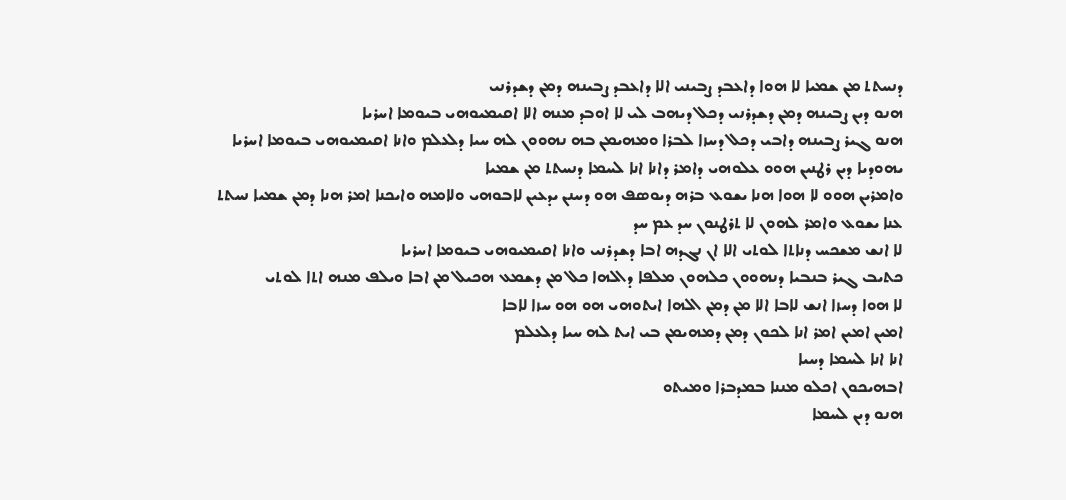ܕܢܚܬܬ ܡܢ ܫܡܝܐ ܠܐ ܗܘܐ ܕܐܥܒܕ ܨܒܝܢܝ ܐܠܐ ܕܐܥܒܕ ܨܒܝܢܗ ܕܡܢ ܕܫܕܪܢܝ
ܗܢܘ ܕܝܢ ܨܒܝܢܗ ܕܡܢ ܕܫܕܪܢܝ ܕܟܠ ܕܝܗܒ ܠܝ ܠܐ ܐܘܒܕ ܡܢܗ ܐܠܐ ܐܩܝܡܝܘܗܝ ܒܝܘܡܐ ܐܚܪܝܐ
ܗܢܘ ܓܝܪ ܨܒܝܢܗ ܕܐܒܝ ܕܟܠ ܕܚܙܐ ܠܒܪܐ ܘܡܗܝܡܢ ܒܗ ܢܗܘܘܢ ܠܗ ܚܝܐ ܕܠܥܠܡ ܘܐܢܐ ܐܩܝܡܝܘܗܝ ܒܝܘܡܐ ܐܚܪܝܐ
ܝܗܘܕܝܐ ܕܝܢ ܪܛܢܝܢ ܗܘܘ ܥܠܘܗܝ ܕܐܡܪ ܕܐܢܐ ܐܢܐ ܠܚܡܐ ܕܢܚܬܬ ܡܢ ܫܡܝܐ
ܘܐܡܪܝܢ ܗܘܘ ܠܐ ܗܘܐ ܗܢܐ ܝܫܘܥ ܒܪܗ ܕܝܘܣܦ ܗܘ ܕܚܢܢ ܝܕܥܝܢ ܠܐܒܘܗܝ ܘܠܐܡܗ ܘܐܝܟܢܐ ܐܡܪ ܗܢܐ ܕܡܢ ܫܡܝܐ ܢܚܬܬ
ܥܢܐ ܝܫܘܥ ܘܐܡܪ ܠܗܘܢ ܠܐ ܬܪܛܢܘܢ ܚܕ ܥܡ ܚܕ
ܠܐ ܐܢܫ ܡܫܟܚ ܕܢܐܬܐ ܠܘܬܝ ܐܠܐ ܐܢ ܢܓܕܗ ܐܒܐ ܕܫܕܪܢܝ ܘܐܢܐ ܐܩܝܡܝܘܗܝ ܒܝܘܡܐ ܐܚܪܝܐ
ܟܬܝܒ ܓܝܪ ܒܢܒܝܐ ܕܢܗܘܘܢ ܟܠܗܘܢ ܡܠܦܐ ܕܐܠܗܐ ܟܠ ܡܢ ܕܫܡܥ ܗܟܝܠ ܡܢ ܐܒܐ ܘܝܠܦ ܡܢܗ ܐܬܐ ܠܘܬܝ
ܠܐ ܗܘܐ ܕܚܙܐ ܐܢܫ ܠܐܒܐ ܐܠܐ ܡܢ ܕܡܢ ܐܠܗܐ ܐܝܬܘܗܝ ܗܘ ܗܘ ܚܙܐ ܠܐܒܐ
ܐܡܝܢ ܐܡܝܢ ܐܡܪ ܐܢܐ ܠܟܘܢ ܕܡܢ ܕܡܗܝܡܢ ܒܝ ܐܝܬ ܠܗ ܚܝܐ ܕܠܥܠܡ
ܐܢܐ ܐܢܐ ܠܚܡܐ ܕܚܝܐ
ܐܒܗܝܟܘܢ ܐܟܠܘ ܡܢܢܐ ܒܡܕܒܪܐ ܘܡܝܬܘ
ܗܢܘ ܕܝܢ ܠܚܡܐ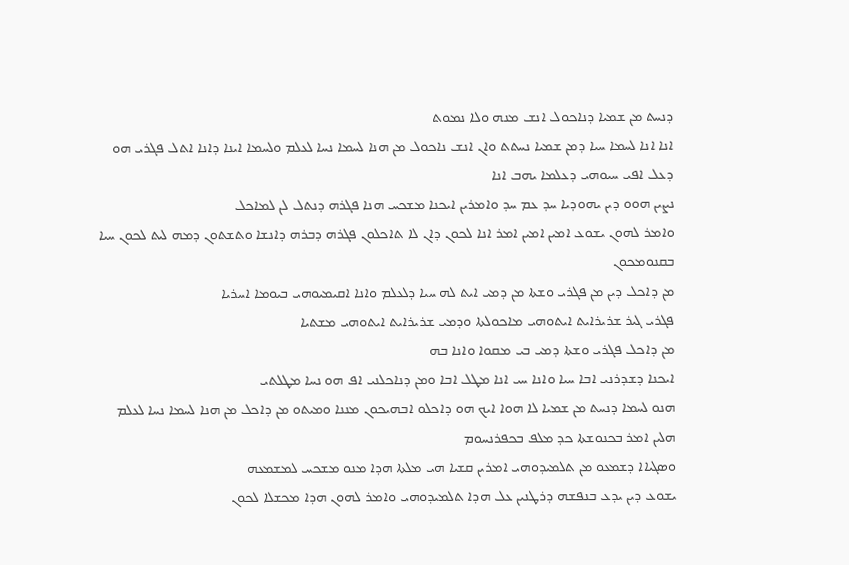ܕܢܚܬ ܡܢ ܫܡܝܐ ܕܢܐܟܘܠ ܐܢܫ ܡܢܗ ܘܠܐ ܢܡܘܬ
ܐܢܐ ܐܢܐ ܠܚܡܐ ܚܝܐ ܕܡܢ ܫܡܝܐ ܢܚܬܬ ܘܐܢ ܐܢܫ ܢܐܟܘܠ ܡܢ ܗܢܐ ܠܚܡܐ ܢܚܐ ܠܥܠܡ ܘܠܚܡܐ ܐܝܢܐ ܕܐܢܐ ܐܬܠ ܦܓܪܝ ܗܘ ܕܥܠ ܐܦܝ ܚܝܘܗܝ ܕܥܠܡܐ ܝܗܒ ܐܢܐ
ܢܨܝܢ ܗܘܘ ܕܝܢ ܝܗܘܕܝܐ ܚܕ ܥܡ ܚܕ ܘܐܡܪܝܢ ܐܝܟܢܐ ܡܫܟܚ ܗܢܐ ܦܓܪܗ ܕܢܬܠ ܠܢ ܠܡܐܟܠ
ܘܐܡܪ ܠܗܘܢ ܝܫܘܥ ܐܡܝܢ ܐܡܝܢ ܐܡܪ ܐܢܐ ܠܟܘܢ ܕܐܢ ܠܐ ܬܐܟܠܘܢ ܦܓܪܗ ܕܒܪܗ ܕܐܢܫܐ ܘܬܫܬܘܢ ܕܡܗ ܠܝܬ ܠܟܘܢ ܚܝܐ ܒܩܢܘܡܟܘܢ
ܡܢ ܕܐܟܠ ܕܝܢ ܡܢ ܦܓܪܝ ܘܫܬܐ ܡܢ ܕܡܝ ܐܝܬ ܠܗ ܚܝܐ ܕܠܥܠܡ ܘܐܢܐ ܐܩܝܡܝܘܗܝ ܒܝܘܡܐ ܐܚܪܝܐ
ܦܓܪܝ ܓܝܪ ܫܪܝܪܐܝܬ ܐܝܬܘܗܝ ܡܐܟܘܠܬܐ ܘܕܡܝ ܫܪܝܪܐܝܬ ܐܝܬܘܗܝ ܡܫܬܝܐ
ܡܢ ܕܐܟܠ ܦܓܪܝ ܘܫܬܐ ܕܡܝ ܒܝ ܡܩܘܐ ܘܐܢܐ ܒܗ
ܐܝܟܢܐ ܕܫܕܪܢܝ ܐܒܐ ܚܝܐ ܘܐܢܐ ܚܝ ܐܢܐ ܡܛܠ ܐܒܐ ܘܡܢ ܕܢܐܟܠܢܝ ܐܦ ܗܘ ܢܚܐ ܡܛܠܬܝ
ܗܢܘ ܠܚܡܐ ܕܢܚܬ ܡܢ ܫܡܝܐ ܠܐ ܗܘܐ ܐܝܟ ܗܘ ܕܐܟܠܘ ܐܒܗܝܟܘܢ ܡܢܢܐ ܘܡܝܬܘ ܡܢ ܕܐܟܠ ܡܢ ܗܢܐ ܠܚܡܐ ܢܚܐ ܠܥܠܡ
ܗܠܝܢ ܐܡܪ ܒܟܢܘܫܬܐ ܟܕ ܡܠܦ ܒܟܦܪܢܚܘܡ
ܘܣܓܝܐܐ ܕܫܡܥܘ ܡܢ ܬܠܡܝܕܘܗܝ ܐܡܪܝܢ ܩܫܝܐ ܗܝ ܡܠܬܐ ܗܕܐ ܡܢܘ ܡܫܟܚ ܠܡܫܡܥܗ
ܝܫܘܥ ܕܝܢ ܝܕܥ ܒܢܦܫܗ ܕܪܛܢܝܢ ܥܠ ܗܕܐ ܬܠܡܝܕܘܗܝ ܘܐܡܪ ܠܗܘܢ ܗܕܐ ܡܟܫܠܐ ܠܟܘܢ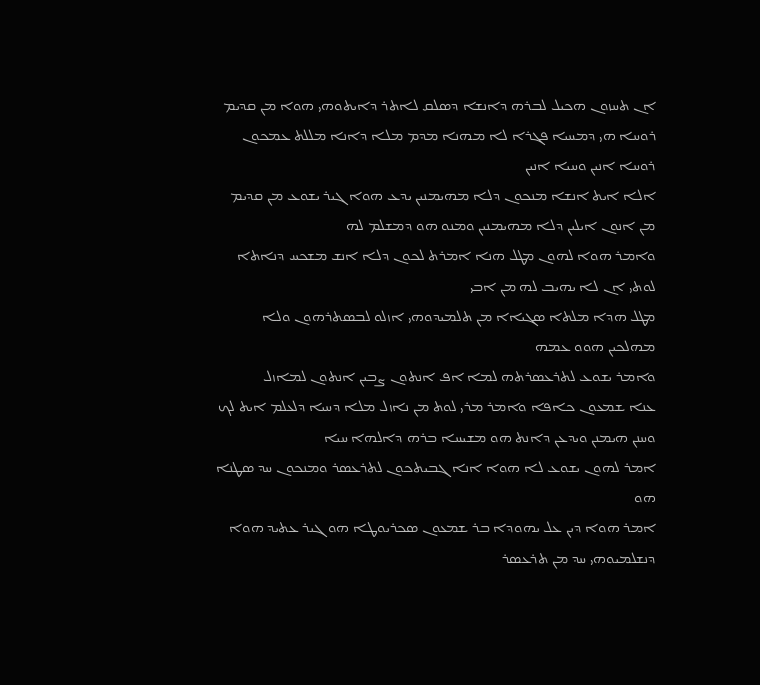ܐܢ ܬܚܙܘܢ ܗܟܝܠ ܠܒܪܗ ܕܐܢܫܐ ܕܣܠܩ ܠܐܬܪ ܕܐܝܬܘܗܝ ܗܘܐ ܡܢ ܩܕܝܡ
ܪܘܚܐ ܗܝ ܕܡܚܝܐ ܦܓܪܐ ܠܐ ܡܗܢܐ ܡܕܡ ܡܠܐ ܕܐܢܐ ܡܠܠܬ ܥܡܟܘܢ ܪܘܚܐ ܐܢܝܢ ܘܚܝܐ ܐܢܝܢ
ܐܠܐ ܐܝܬ ܐܢܫܐ ܡܢܟܘܢ ܕܠܐ ܡܗܝܡܢܝܢ ܝܕܥ ܗܘܐ ܓܝܪ ܝܫܘܥ ܡܢ ܩܕܝܡ ܡܢ ܐܢܘܢ ܐܝܠܝܢ ܕܠܐ ܡܗܝܡܢܝܢ ܘܡܢܘ ܗܘ ܕܡܫܠܡ ܠܗ
ܘܐܡܪ ܗܘܐ ܠܗܘܢ ܡܛܠ ܗܢܐ ܐܡܪܬ ܠܟܘܢ ܕܠܐ ܐܢܫ ܡܫܟܚ ܕܢܐܬܐ ܠܘܬܝ ܐܢ ܠܐ ܝܗܝܒ ܠܗ ܡܢ ܐܒܝ
ܡܛܠ ܗܕܐ ܡܠܬܐ ܣܓܝܐܐ ܡܢ ܬܠܡܝܕܘܗܝ ܐܙܠܘ ܠܒܣܬܪܗܘܢ ܘܠܐ ܡܗܠܟܝܢ ܗܘܘ ܥܡܗ
ܘܐܡܪ ܝܫܘܥ ܠܬܪܥܣܪܬܗ ܠܡܐ ܐܦ ܐܢܬܘܢ ܨܒܝܢ ܐܢܬܘܢ ܠܡܐܙܠ
ܥܢܐ ܫܡܥܘܢ ܟܐܦܐ ܘܐܡܪ ܡܪܝ ܠܘܬ ܡܢ ܢܐܙܠ ܡܠܐ ܕܚܝܐ ܕܠܥܠܡ ܐܝܬ ܠܟ
ܘܚܢܢ ܗܝܡܢܢ ܘܝܕܥܢ ܕܐܢܬ ܗܘ ܡܫܝܚܐ ܒܪܗ ܕܐܠܗܐ ܚܝܐ
ܐܡܪ ܠܗܘܢ ܝܫܘܥ ܠܐ ܗܘܐ ܐܢܐ ܓܒܝܬܟܘܢ ܠܬܪܥܣܪ ܘܡܢܟܘܢ ܚܕ ܣܛܢܐ ܗܘ
ܐܡܪ ܗܘܐ ܕܝܢ ܥܠ ܝܗܘܕܐ ܒܪ ܫܡܥܘܢ ܣܟܪܝܘܛܐ ܗܘ ܓܝܪ ܥܬܝܕ ܗܘܐ ܕܢܫܠܡܝܘܗܝ ܚܕ ܡܢ ܬܪܥܣܪ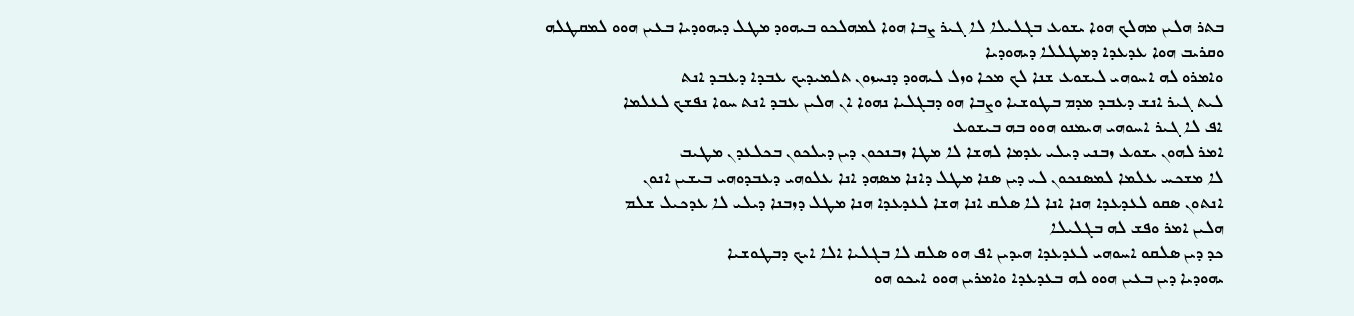ܒܬܪ ܗܠܝܢ ܡܗܠܟ ܗܘܐ ܝܫܘܥ ܒܓܠܝܠܐ ܠܐ ܓܝܪ ܨܒܐ ܗܘܐ ܠܡܗܠܟܘ ܒܝܗܘܕ ܡܛܠ ܕܝܗܘܕܝܐ ܒܥܝܢ ܗܘܘ ܠܡܩܛܠܗ
ܘܩܪܝܒ ܗܘܐ ܥܕܥܕܐ ܕܡܛܠܠܐ ܕܝܗܘܕܝܐ
ܘܐܡܪܘ ܠܗ ܐܚܘܗܝ ܠܝܫܘܥ ܫܢܐ ܠܟ ܡܟܐ ܘܙܠ ܠܝܗܘܕ ܕܢܚܙܘܢ ܬܠܡܝܕܝܟ ܥܒܕܐ ܕܥܒܕ ܐܢܬ
ܠܝܬ ܓܝܪ ܐܢܫ ܕܥܒܕ ܡܕܡ ܒܛܘܫܝܐ ܘܨܒܐ ܗܘ ܕܒܓܠܝܐ ܢܗܘܐ ܐܢ ܗܠܝܢ ܥܒܕ ܐܢܬ ܚܘܐ ܢܦܫܟ ܠܥܠܡܐ
ܐܦ ܠܐ ܓܝܪ ܐܚܘܗܝ ܗܝܡܢܘ ܗܘܘ ܒܗ ܒܝܫܘܥ
ܐܡܪ ܠܗܘܢ ܝܫܘܥ ܙܒܢܝ ܕܝܠܝ ܥܕܡܐ ܠܗܫܐ ܠܐ ܡܛܐ ܙܒܢܟܘܢ ܕܝܢ ܕܝܠܟܘܢ ܒܟܠܥܕܢ ܡܛܝܒ
ܠܐ ܡܫܟܚ ܥܠܡܐ ܠܡܣܢܟܘܢ ܠܝ ܕܝܢ ܣܢܐ ܡܛܠ ܕܐܢܐ ܡܣܗܕ ܐܢܐ ܥܠܘܗܝ ܕܥܒܕܘܗܝ ܒܝܫܝܢ ܐܢܘܢ
ܐܢܬܘܢ ܣܩܘ ܠܥܕܥܕܐ ܗܢܐ ܐܢܐ ܠܐ ܣܠܩ ܐܢܐ ܗܫܐ ܠܥܕܥܕܐ ܗܢܐ ܡܛܠ ܕܙܒܢܐ ܕܝܠܝ ܠܐ ܥܕܟܝܠ ܫܠܡ
ܗܠܝܢ ܐܡܪ ܘܦܫ ܠܗ ܒܓܠܝܠܐ
ܟܕ ܕܝܢ ܣܠܩܘ ܐܚܘܗܝ ܠܥܕܥܕܐ ܗܝܕܝܢ ܐܦ ܗܘ ܣܠܩ ܠܐ ܒܓܠܝܐ ܐܠܐ ܐܝܟ ܕܒܛܘܫܝܐ
ܝܗܘܕܝܐ ܕܝܢ ܒܥܝܢ ܗܘܘ ܠܗ ܒܥܕܥܕܐ ܘܐܡܪܝܢ ܗܘܘ ܐܝܟܘ ܗܘ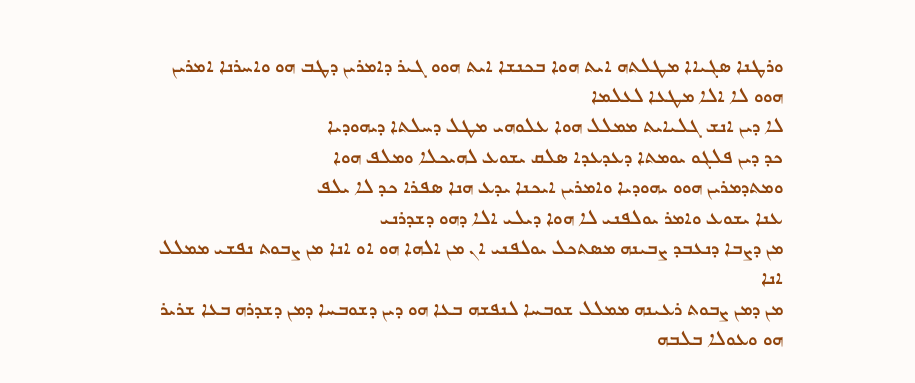ܘܪܛܢܐ ܣܓܝܐܐ ܡܛܠܬܗ ܐܝܬ ܗܘܐ ܒܟܢܫܐ ܐܝܬ ܗܘܘ ܓܝܪ ܕܐܡܪܝܢ ܕܛܒ ܗܘ ܘܐܚܪܢܐ ܐܡܪܝܢ ܗܘܘ ܠܐ ܐܠܐ ܡܛܥܐ ܠܥܠܡܐ
ܠܐ ܕܝܢ ܐܢܫ ܓܠܝܐܝܬ ܡܡܠܠ ܗܘܐ ܥܠܘܗܝ ܡܛܠ ܕܚܠܬܐ ܕܝܗܘܕܝܐ
ܟܕ ܕܝܢ ܦܠܓܘ ܝܘܡܬܐ ܕܥܕܥܕܐ ܣܠܩ ܝܫܘܥ ܠܗܝܟܠܐ ܘܡܠܦ ܗܘܐ
ܘܡܬܕܡܪܝܢ ܗܘܘ ܝܗܘܕܝܐ ܘܐܡܪܝܢ ܐܝܟܢܐ ܝܕܥ ܗܢܐ ܣܦܪܐ ܟܕ ܠܐ ܝܠܦ
ܥܢܐ ܝܫܘܥ ܘܐܡܪ ܝܘܠܦܢܝ ܠܐ ܗܘܐ ܕܝܠܝ ܐܠܐ ܕܗܘ ܕܫܕܪܢܝ
ܡܢ ܕܨܒܐ ܕܢܥܒܕ ܨܒܝܢܗ ܡܣܬܟܠ ܝܘܠܦܢܝ ܐܢ ܡܢ ܐܠܗܐ ܗܘ ܐܘ ܐܢܐ ܡܢ ܨܒܘܬ ܢܦܫܝ ܡܡܠܠ ܐܢܐ
ܡܢ ܕܡܢ ܨܒܘܬ ܪܥܝܢܗ ܡܡܠܠ ܫܘܒܚܐ ܠܢܦܫܗ ܒܥܐ ܗܘ ܕܝܢ ܕܫܘܒܚܐ ܕܡܢ ܕܫܕܪܗ ܒܥܐ ܫܪܝܪ ܗܘ ܘܥܘܠܐ ܒܠܒܗ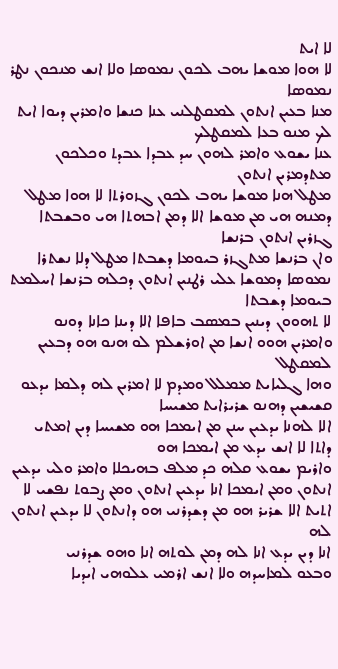ܠܐ ܐܝܬ
ܠܐ ܗܘܐ ܡܘܫܐ ܝܗܒ ܠܟܘܢ ܢܡܘܣܐ ܘܠܐ ܐܢܫ ܡܢܟܘܢ ܢܛܪ ܢܡܘܣܐ
ܡܢܐ ܒܥܝܢ ܐܢܬܘܢ ܠܡܩܛܠܢܝ ܥܢܐ ܟܢܫܐ ܘܐܡܪܝܢ ܕܝܘܐ ܐܝܬ ܠܟ ܡܢܘ ܒܥܐ ܠܡܩܛܠܟ
ܥܢܐ ܝܫܘܥ ܘܐܡܪ ܠܗܘܢ ܚܕ ܥܒܕܐ ܥܒܕܬ ܘܟܠܟܘܢ ܡܬܕܡܪܝܢ ܐܢܬܘܢ
ܡܛܠ ܗܢܐ ܡܘܫܐ ܝܗܒ ܠܟܘܢ ܓܙܘܪܬܐ ܠܐ ܗܘܐ ܡܛܠ ܕܡܢܗ ܗܝ ܡܢ ܡܘܫܐ ܐܠܐ ܕܡܢ ܐܒܗܬܐ ܗܝ ܘܒܫܒܬܐ ܓܙܪܝܢ ܐܢܬܘܢ ܒܪܢܫܐ
ܘܐܢ ܒܪܢܫܐ ܡܬܓܙܪ ܒܝܘܡܐ ܕܫܒܬܐ ܡܛܠ ܕܠܐ ܢܫܬܪܐ ܢܡܘܣܐ ܕܡܘܫܐ ܥܠܝ ܪܛܢܝܢ ܐܢܬܘܢ ܕܟܠܗ ܒܪܢܫܐ ܐܚܠܡܬ ܒܝܘܡܐ ܕܫܒܬܐ
ܠܐ ܬܗܘܘܢ ܕܝܢܝܢ ܒܡܣܒ ܒܐܦܐ ܐܠܐ ܕܝܢܐ ܟܐܢܐ ܕܘܢܘ
ܘܐܡܪܝܢ ܗܘܘ ܐܢܫܐ ܡܢ ܐܘܪܫܠܡ ܠܘ ܗܢܘ ܗܘ ܕܒܥܝܢ ܠܡܩܛܠ
ܘܗܐ ܓܠܝܐܝܬ ܡܡܠܠ ܘܡܕܡ ܠܐ ܐܡܪܝܢ ܠܗ ܕܠܡܐ ܝܕܥܘ ܩܫܝܫܝܢ ܕܗܢܘ ܫܪܝܪܐܝܬ ܡܫܝܚܐ
ܐܠܐ ܠܗܢܐ ܝܕܥܝܢ ܚܢܢ ܡܢ ܐܝܡܟܐ ܗܘ ܡܫܝܚܐ ܕܝܢ ܐܡܬܝ ܕܐܬܐ ܠܐ ܐܢܫ ܝܕܥ ܡܢ ܐܝܡܟܐ ܗܘ
ܘܐܪܝܡ ܝܫܘܥ ܩܠܗ ܟܕ ܡܠܦ ܒܗܝܟܠܐ ܘܐܡܪ ܘܠܝ ܝܕܥܝܢ ܐܢܬܘܢ ܘܡܢ ܐܝܡܟܐ ܐܢܐ ܝܕܥܝܢ ܐܢܬܘܢ ܘܡܢ ܨܒܘܬ ܢܦܫܝ ܠܐ ܐܬܝܬ ܐܠܐ ܫܪܝܪ ܗܘ ܡܢ ܕܫܕܪܢܝ ܗܘ ܕܐܢܬܘܢ ܠܐ ܝܕܥܝܢ ܐܢܬܘܢ ܠܗ
ܐܢܐ ܕܝܢ ܝܕܥ ܐܢܐ ܠܗ ܕܡܢ ܠܘܬܗ ܐܢܐ ܘܗܘ ܫܕܪܢܝ
ܘܒܥܘ ܠܡܐܚܕܗ ܘܠܐ ܐܢܫ ܐܪܡܝ ܥܠܘܗܝ ܐܝܕܝܐ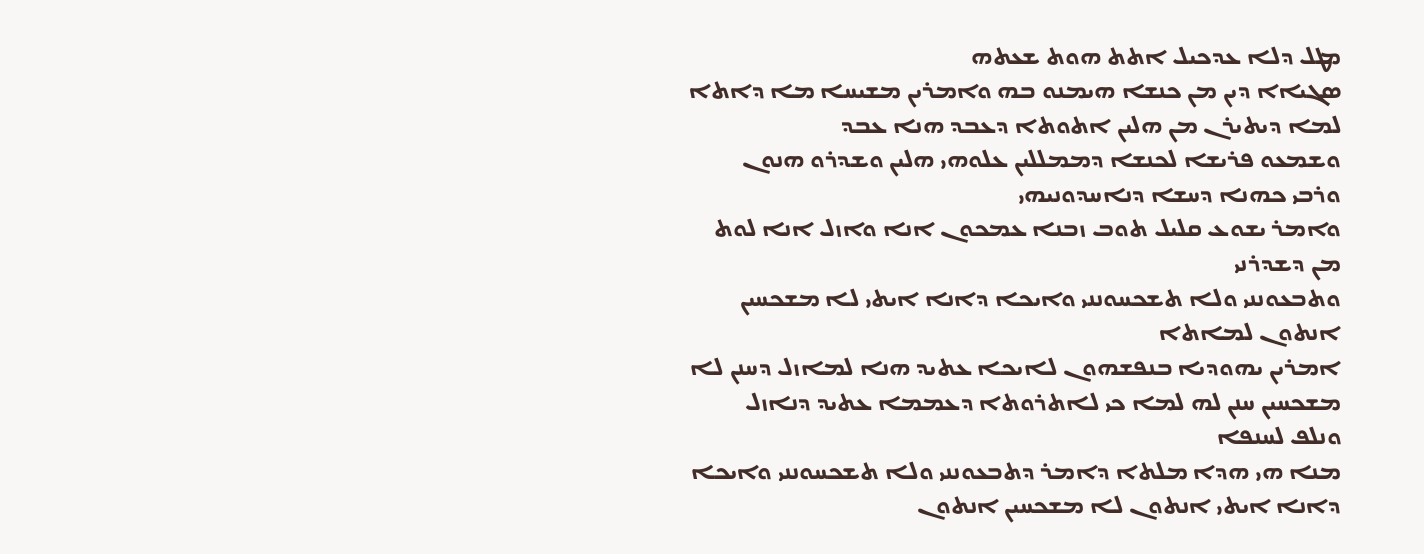ܡܛܠ ܕܠܐ ܥܕܟܝܠ ܐܬܬ ܗܘܬ ܫܥܬܗ
ܣܓܝܐܐ ܕܝܢ ܡܢ ܟܢܫܐ ܗܝܡܢܘ ܒܗ ܘܐܡܪܝܢ ܡܫܝܚܐ ܡܐ ܕܐܬܐ ܠܡܐ ܕܝܬܝܪܢ ܡܢ ܗܠܝܢ ܐܬܘܬܐ ܕܥܒܕ ܗܢܐ ܥܒܕ
ܘܫܡܥܘ ܦܪܝܫܐ ܠܟܢܫܐ ܕܡܡܠܠܝܢ ܥܠܘܗܝ ܗܠܝܢ ܘܫܕܪܘ ܗܢܘܢ ܘܪܒܝ ܟܗܢܐ ܕܚܫܐ ܕܢܐܚܕܘܢܝܗܝ
ܘܐܡܪ ܝܫܘܥ ܩܠܝܠ ܬܘܒ ܙܒܢܐ ܥܡܟܘܢ ܐܢܐ ܘܐܙܠ ܐܢܐ ܠܘܬ ܡܢ ܕܫܕܪܢܝ
ܘܬܒܥܘܢܢܝ ܘܠܐ ܬܫܟܚܘܢܢܝ ܘܐܝܟܐ ܕܐܢܐ ܐܝܬܝ ܠܐ ܡܫܟܚܝܢ ܐܢܬܘܢ ܠܡܐܬܐ
ܐܡܪܝܢ ܝܗܘܕܝܐ ܒܢܦܫܗܘܢ ܠܐܝܟܐ ܥܬܝܕ ܗܢܐ ܠܡܐܙܠ ܕܚܢܢ ܠܐ ܡܫܟܚܝܢ ܚܢܢ ܠܗ ܠܡܐ ܟܝ ܠܐܬܪܘܬܐ ܕܥܡܡܐ ܥܬܝܕ ܕܢܐܙܠ ܘܢܠܦ ܠܚܢܦܐ
ܡܢܐ ܗܝ ܗܕܐ ܡܠܬܐ ܕܐܡܪ ܕܬܒܥܘܢܢܝ ܘܠܐ ܬܫܟܚܘܢܢܝ ܘܐܝܟܐ ܕܐܢܐ ܐܝܬܝ ܐܢܬܘܢ ܠܐ ܡܫܟܚܝܢ ܐܢܬܘܢ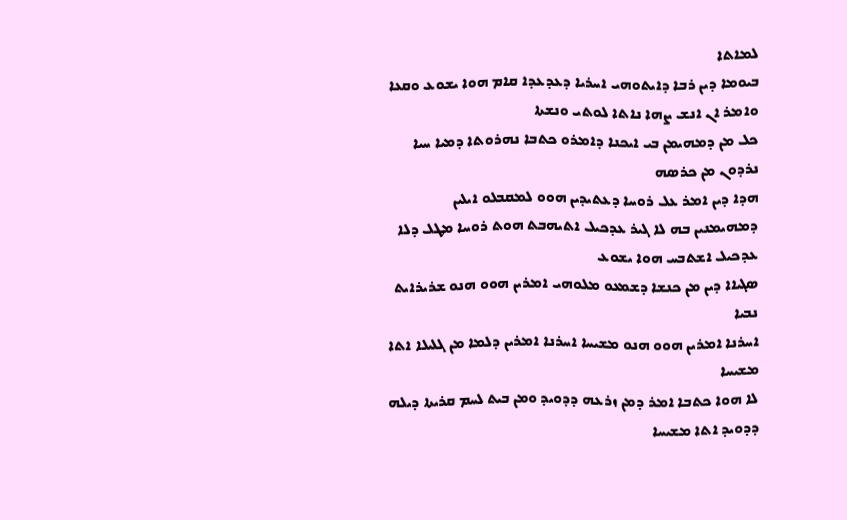ܠܡܐܬܐ
ܒܝܘܡܐ ܕܝܢ ܪܒܐ ܕܐܝܬܘܗܝ ܐܚܪܝܐ ܕܥܕܥܕܐ ܩܐܡ ܗܘܐ ܝܫܘܥ ܘܩܥܐ ܘܐܡܪ ܐܢ ܐܢܫ ܨܗܐ ܢܐܬܐ ܠܘܬܝ ܘܢܫܬܐ
ܟܠ ܡܢ ܕܡܗܝܡܢ ܒܝ ܐܝܟܢܐ ܕܐܡܪܘ ܟܬܒܐ ܢܗܪܘܬܐ ܕܡܝܐ ܚܝܐ ܢܪܕܘܢ ܡܢ ܟܪܣܗ
ܗܕܐ ܕܝܢ ܐܡܪ ܥܠ ܪܘܚܐ ܕܥܬܝܕܝܢ ܗܘܘ ܠܡܩܒܠܘ ܐܝܠܝܢ ܕܡܗܝܡܢܝܢ ܒܗ ܠܐ ܓܝܪ ܥܕܟܝܠ ܐܬܝܗܒܬ ܗܘܬ ܪܘܚܐ ܡܛܠ ܕܠܐ ܥܕܟܝܠ ܐܫܬܒܚ ܗܘܐ ܝܫܘܥ
ܣܓܝܐܐ ܕܝܢ ܡܢ ܟܢܫܐ ܕܫܡܥܘ ܡܠܘܗܝ ܐܡܪܝܢ ܗܘܘ ܗܢܘ ܫܪܝܪܐܝܬ ܢܒܝܐ
ܐܚܪܢܐ ܐܡܪܝܢ ܗܘܘ ܗܢܘ ܡܫܝܚܐ ܐܚܪܢܐ ܐܡܪܝܢ ܕܠܡܐ ܡܢ ܓܠܝܠܐ ܐܬܐ ܡܫܝܚܐ
ܠܐ ܗܘܐ ܟܬܒܐ ܐܡܪ ܕܡܢ ܙܪܥܗ ܕܕܘܝܕ ܘܡܢ ܒܝܬ ܠܚܡ ܩܪܝܬܐ ܕܝܠܗ ܕܕܘܝܕ ܐܬܐ ܡܫܝܚܐ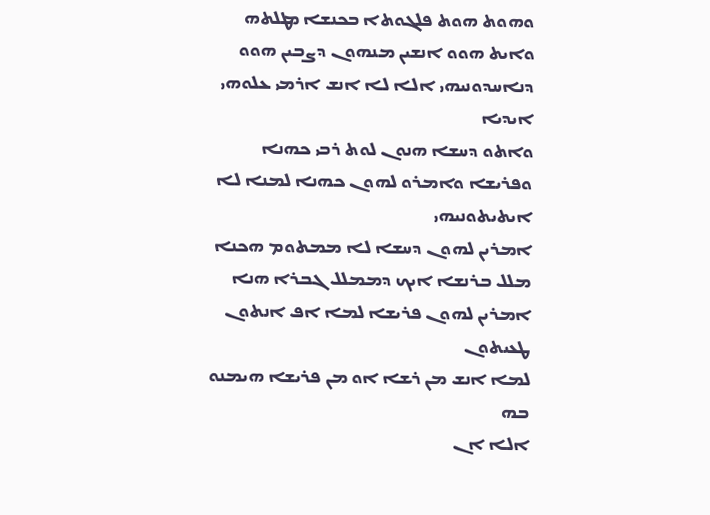ܘܗܘܬ ܗܘܬ ܦܠܓܘܬܐ ܒܟܢܫܐ ܡܛܠܬܗ
ܘܐܝܬ ܗܘܘ ܐܢܫܝܢ ܡܢܗܘܢ ܕܨܒܝܢ ܗܘܘ ܕܢܐܚܕܘܢܝܗܝ ܐܠܐ ܠܐ ܐܢܫ ܐܪܡܝ ܥܠܘܗܝ ܐܝܕܝܐ
ܘܐܬܘ ܕܚܫܐ ܗܢܘܢ ܠܘܬ ܪܒܝ ܟܗܢܐ ܘܦܪܝܫܐ ܘܐܡܪܘ ܠܗܘܢ ܟܗܢܐ ܠܡܢܐ ܠܐ ܐܝܬܝܬܘܢܝܗܝ
ܐܡܪܝܢ ܠܗܘܢ ܕܚܫܐ ܠܐ ܡܡܬܘܡ ܗܟܢܐ ܡܠܠ ܒܪܢܫܐ ܐܝܟ ܕܡܡܠܠ ܓܒܪܐ ܗܢܐ
ܐܡܪܝܢ ܠܗܘܢ ܦܪܝܫܐ ܠܡܐ ܐܦ ܐܢܬܘܢ ܛܥܝܬܘܢ
ܠܡܐ ܐܢܫ ܡܢ ܪܫܐ ܐܘ ܡܢ ܦܪܝܫܐ ܗܝܡܢܘ ܒܗ
ܐܠܐ ܐܢ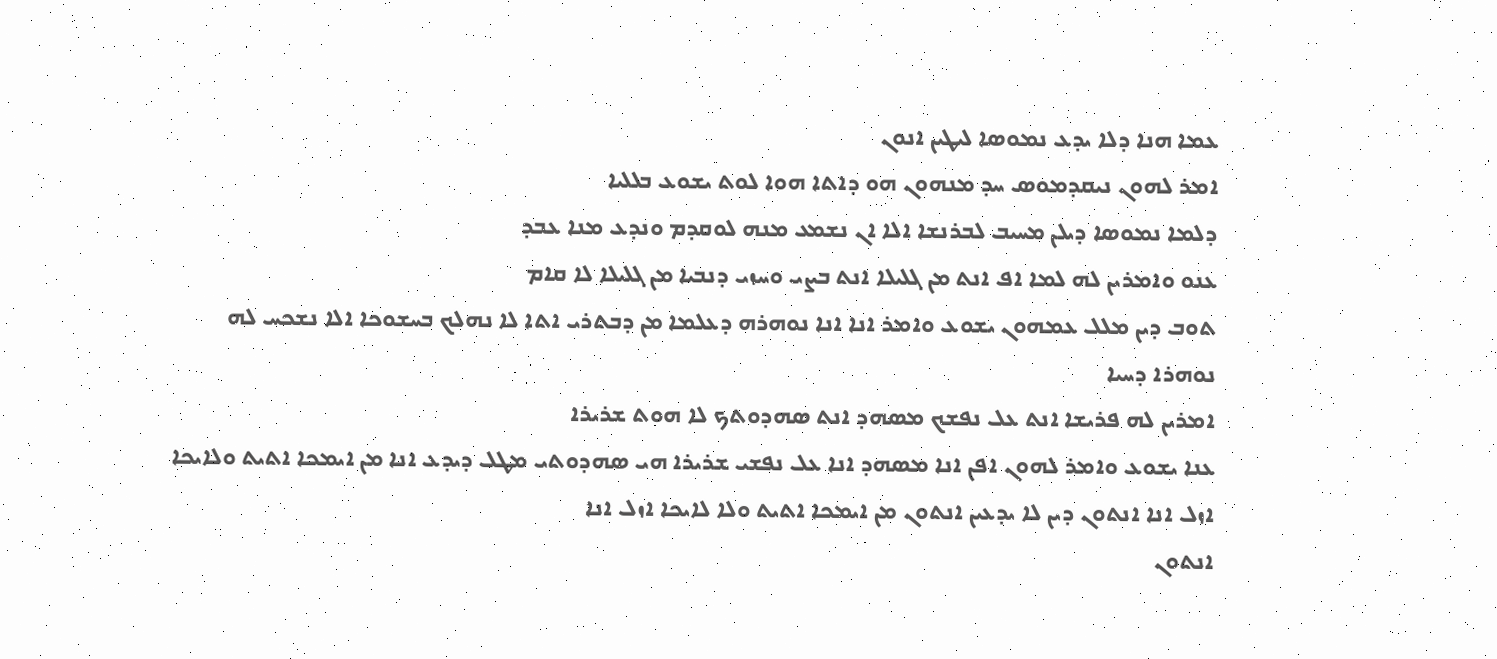ܥܡܐ ܗܢܐ ܕܠܐ ܝܕܥ ܢܡܘܣܐ ܠܝܛܝܢ ܐܢܘܢ
ܐܡܪ ܠܗܘܢ ܢܝܩܕܡܘܣ ܚܕ ܡܢܗܘܢ ܗܘ ܕܐܬܐ ܗܘܐ ܠܘܬ ܝܫܘܥ ܒܠܠܝܐ
ܕܠܡܐ ܢܡܘܣܐ ܕܝܠܢ ܡܚܝܒ ܠܒܪܢܫܐ ܐܠܐ ܐܢ ܢܫܡܥ ܡܢܗ ܠܘܩܕܡ ܘܢܕܥ ܡܢܐ ܥܒܕ
ܥܢܘ ܘܐܡܪܝܢ ܠܗ ܠܡܐ ܐܦ ܐܢܬ ܡܢ ܓܠܝܠܐ ܐܢܬ ܒܨܝ ܘܚܙܝ ܕܢܒܝܐ ܡܢ ܓܠܝܠܐ ܠܐ ܩܐܡ
ܬܘܒ ܕܝܢ ܡܠܠ ܥܡܗܘܢ ܝܫܘܥ ܘܐܡܪ ܐܢܐ ܐܢܐ ܢܘܗܪܗ ܕܥܠܡܐ ܡܢ ܕܒܬܪܝ ܐܬܐ ܠܐ ܢܗܠܟ ܒܚܫܘܟܐ ܐܠܐ ܢܫܟܚ ܠܗ ܢܘܗܪܐ ܕܚܝܐ
ܐܡܪܝܢ ܠܗ ܦܪܝܫܐ ܐܢܬ ܥܠ ܢܦܫܟ ܡܣܗܕ ܐܢܬ ܣܗܕܘܬܟ ܠܐ ܗܘܬ ܫܪܝܪܐ
ܥܢܐ ܝܫܘܥ ܘܐܡܪ ܠܗܘܢ ܐܦܢ ܐܢܐ ܡܣܗܕ ܐܢܐ ܥܠ ܢܦܫܝ ܫܪܝܪܐ ܗܝ ܣܗܕܘܬܝ ܡܛܠ ܕܝܕܥ ܐܢܐ ܡܢ ܐܝܡܟܐ ܐܬܝܬ ܘܠܐܝܟܐ ܐܙܠ ܐܢܐ ܐܢܬܘܢ ܕܝܢ ܠܐ ܝܕܥܝܢ ܐܢܬܘܢ ܡܢ ܐܝܡܟܐ ܐܬܝܬ ܘܠܐ ܠܐܝܟܐ ܐܙܠ ܐܢܐ
ܐܢܬܘܢ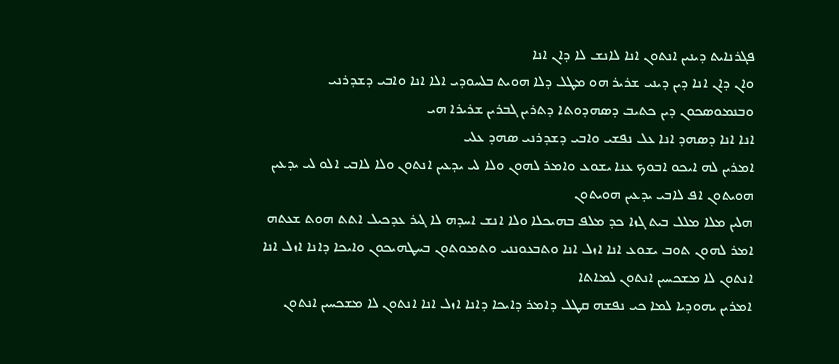ܦܓܪܢܐܝܬ ܕܝܢܝܢ ܐܢܬܘܢ ܐܢܐ ܠܐܢܫ ܠܐ ܕܐܢ ܐܢܐ
ܘܐܢ ܕܐܢ ܐܢܐ ܕܝܢ ܕܝܢܝ ܫܪܝܪ ܗܘ ܡܛܠ ܕܠܐ ܗܘܝܬ ܒܠܚܘܕܝ ܐܠܐ ܐܢܐ ܘܐܒܝ ܕܫܕܪܢܝ
ܘܒܢܡܘܣܟܘܢ ܕܝܢ ܟܬܝܒ ܕܣܗܕܘܬܐ ܕܬܪܝܢ ܓܒܪܝܢ ܫܪܝܪܐ ܗܝ
ܐܢܐ ܐܢܐ ܕܣܗܕ ܐܢܐ ܥܠ ܢܦܫܝ ܘܐܒܝ ܕܫܕܪܢܝ ܣܗܕ ܥܠܝ
ܐܡܪܝܢ ܠܗ ܐܝܟܘ ܐܒܘܟ ܥܢܐ ܝܫܘܥ ܘܐܡܪ ܠܗܘܢ ܘܠܐ ܠܝ ܝܕܥܝܢ ܐܢܬܘܢ ܘܠܐ ܠܐܒܝ ܐܠܘ ܠܝ ܝܕܥܝܢ ܗܘܝܬܘܢ ܐܦ ܠܐܒܝ ܝܕܥܝܢ ܗܘܝܬܘܢ
ܗܠܝܢ ܡܠܐ ܡܠܠ ܒܝܬ ܓܙܐ ܟܕ ܡܠܦ ܒܗܝܟܠܐ ܘܠܐ ܐܢܫ ܐܚܕܗ ܠܐ ܓܝܪ ܥܕܟܝܠ ܐܬܬ ܗܘܬ ܫܥܬܗ
ܐܡܪ ܠܗܘܢ ܬܘܒ ܝܫܘܥ ܐܢܐ ܐܙܠ ܐܢܐ ܘܬܒܥܘܢܢܝ ܘܬܡܘܬܘܢ ܒܚܛܗܝܟܘܢ ܘܐܝܟܐ ܕܐܢܐ ܐܙܠ ܐܢܐ ܐܢܬܘܢ ܠܐ ܡܫܟܚܝܢ ܐܢܬܘܢ ܠܡܐܬܐ
ܐܡܪܝܢ ܝܗܘܕܝܐ ܠܡܐ ܟܝ ܢܦܫܗ ܩܛܠ ܕܐܡܪ ܕܐܝܟܐ ܕܐܢܐ ܐܙܠ ܐܢܐ ܐܢܬܘܢ ܠܐ ܡܫܟܚܝܢ ܐܢܬܘܢ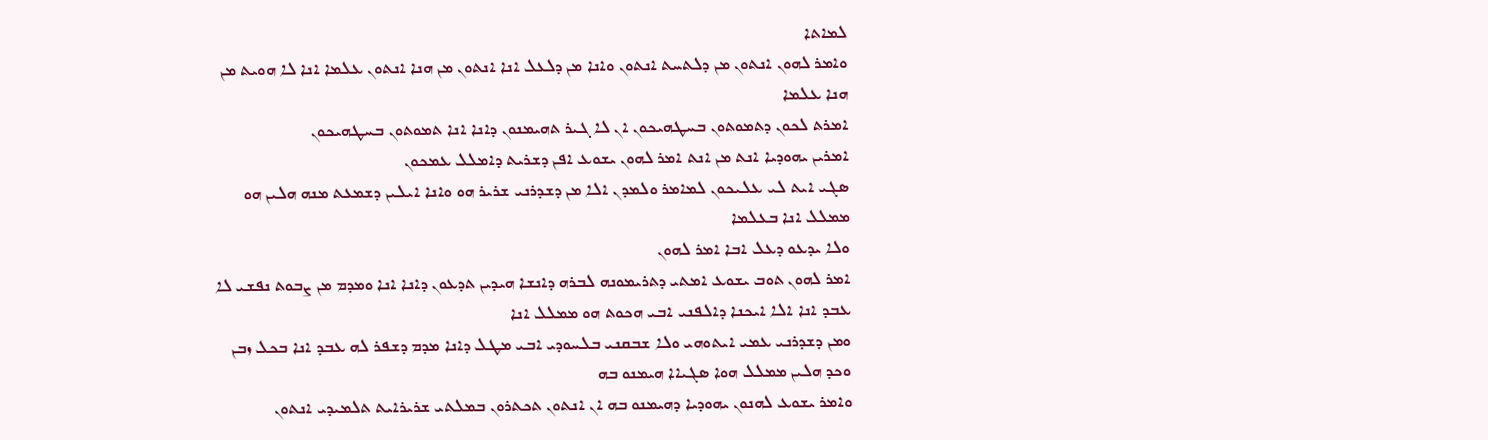ܠܡܐܬܐ
ܘܐܡܪ ܠܗܘܢ ܐܢܬܘܢ ܡܢ ܕܠܬܚܬ ܐܢܬܘܢ ܘܐܢܐ ܡܢ ܕܠܥܠ ܐܢܐ ܐܢܬܘܢ ܡܢ ܗܢܐ ܐܢܬܘܢ ܥܠܡܐ ܐܢܐ ܠܐ ܗܘܝܬ ܡܢ ܗܢܐ ܥܠܡܐ
ܐܡܪܬ ܠܟܘܢ ܕܬܡܘܬܘܢ ܒܚܛܗܝܟܘܢ ܐܢ ܠܐ ܓܝܪ ܬܗܝܡܢܘܢ ܕܐܢܐ ܐܢܐ ܬܡܘܬܘܢ ܒܚܛܗܝܟܘܢ
ܐܡܪܝܢ ܝܗܘܕܝܐ ܐܢܬ ܡܢ ܐܢܬ ܐܡܪ ܠܗܘܢ ܝܫܘܥ ܐܦܢ ܕܫܪܝܬ ܕܐܡܠܠ ܥܡܟܘܢ
ܣܓܝ ܐܝܬ ܠܝ ܥܠܝܟܘܢ ܠܡܐܡܪ ܘܠܡܕܢ ܐܠܐ ܡܢ ܕܫܕܪܢܝ ܫܪܝܪ ܗܘ ܘܐܢܐ ܐܝܠܝܢ ܕܫܡܥܬ ܡܢܗ ܗܠܝܢ ܗܘ ܡܡܠܠ ܐܢܐ ܒܥܠܡܐ
ܘܠܐ ܝܕܥܘ ܕܥܠ ܐܒܐ ܐܡܪ ܠܗܘܢ
ܐܡܪ ܠܗܘܢ ܬܘܒ ܝܫܘܥ ܐܡܬܝ ܕܬܪܝܡܘܢܗ ܠܒܪܗ ܕܐܢܫܐ ܗܝܕܝܢ ܬܕܥܘܢ ܕܐܢܐ ܐܢܐ ܘܡܕܡ ܡܢ ܨܒܘܬ ܢܦܫܝ ܠܐ ܥܒܕ ܐܢܐ ܐܠܐ ܐܝܟܢܐ ܕܐܠܦܢܝ ܐܒܝ ܗܟܘܬ ܗܘ ܡܡܠܠ ܐܢܐ
ܘܡܢ ܕܫܕܪܢܝ ܥܡܝ ܐܝܬܘܗܝ ܘܠܐ ܫܒܩܢܝ ܒܠܚܘܕܝ ܐܒܝ ܡܛܠ ܕܐܢܐ ܡܕܡ ܕܫܦܪ ܠܗ ܥܒܕ ܐܢܐ ܒܟܠ ܙܒܢ
ܘܟܕ ܗܠܝܢ ܡܡܠܠ ܗܘܐ ܣܓܝܐܐ ܗܝܡܢܘ ܒܗ
ܘܐܡܪ ܝܫܘܥ ܠܗܢܘܢ ܝܗܘܕܝܐ ܕܗܝܡܢܘ ܒܗ ܐܢ ܐܢܬܘܢ ܬܟܬܪܘܢ ܒܡܠܬܝ ܫܪܝܪܐܝܬ ܬܠܡܝܕܝ ܐܢܬܘܢ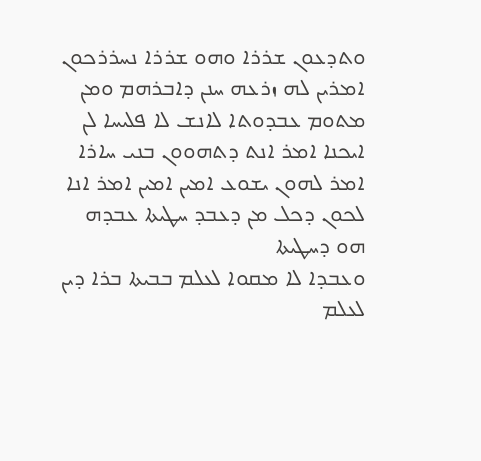ܘܬܕܥܘܢ ܫܪܪܐ ܘܗܘ ܫܪܪܐ ܢܚܪܪܟܘܢ
ܐܡܪܝܢ ܠܗ ܙܪܥܗ ܚܢܢ ܕܐܒܪܗܡ ܘܡܢ ܡܬܘܡ ܥܒܕܘܬܐ ܠܐܢܫ ܠܐ ܦܠܝܚܐ ܠܢ ܐܝܟܢܐ ܐܡܪ ܐܢܬ ܕܬܗܘܘܢ ܒܢܝ ܚܐܪܐ
ܐܡܪ ܠܗܘܢ ܝܫܘܥ ܐܡܝܢ ܐܡܝܢ ܐܡܪ ܐܢܐ ܠܟܘܢ ܕܟܠ ܡܢ ܕܥܒܕ ܚܛܝܬܐ ܥܒܕܗ ܗܘ ܕܚܛܝܬܐ
ܘܥܒܕܐ ܠܐ ܡܩܘܐ ܠܥܠܡ ܒܒܝܬܐ ܒܪܐ ܕܝܢ ܠܥܠܡ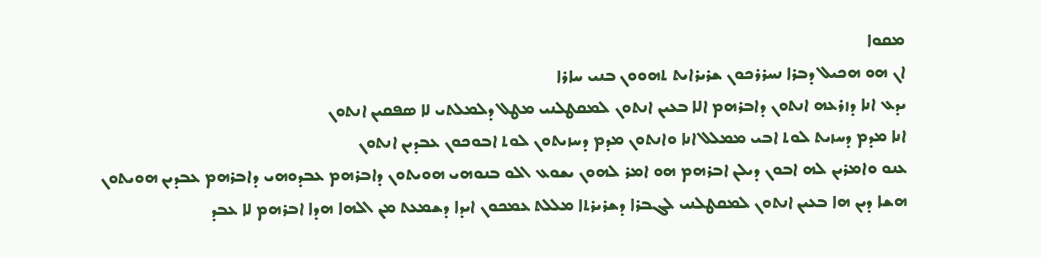ܡܩܘܐ
ܐܢ ܗܘ ܗܟܝܠ ܕܒܪܐ ܢܚܪܪܟܘܢ ܫܪܝܪܐܝܬ ܬܗܘܘܢ ܒܢܝ ܚܐܪܐ
ܝܕܥ ܐܢܐ ܕܙܪܥܗ ܐܢܬܘܢ ܕܐܒܪܗܡ ܐܠܐ ܒܥܝܢ ܐܢܬܘܢ ܠܡܩܛܠܢܝ ܡܛܠ ܕܠܡܠܬܝ ܠܐ ܣܦܩܝܢ ܐܢܬܘܢ
ܐܢܐ ܡܕܡ ܕܚܙܝܬ ܠܘܬ ܐܒܝ ܡܡܠܠ ܐܢܐ ܘܐܢܬܘܢ ܡܕܡ ܕܚܙܝܬܘܢ ܠܘܬ ܐܒܘܟܘܢ ܥܒܕܝܢ ܐܢܬܘܢ
ܥܢܘ ܘܐܡܪܝܢ ܠܗ ܐܒܘܢ ܕܝܠܢ ܐܒܪܗܡ ܗܘ ܐܡܪ ܠܗܘܢ ܝܫܘܥ ܐܠܘ ܒܢܘܗܝ ܗܘܝܬܘܢ ܕܐܒܪܗܡ ܥܒܕܘܗܝ ܕܐܒܪܗܡ ܥܒܕܝܢ ܗܘܝܬܘܢ
ܗܫܐ ܕܝܢ ܗܐ ܒܥܝܢ ܐܢܬܘܢ ܠܡܩܛܠܢܝ ܠܓܒܪܐ ܕܫܪܝܪܬܐ ܡܠܠܬ ܥܡܟܘܢ ܐܝܕܐ ܕܫܡܥܬ ܡܢ ܐܠܗܐ ܗܕܐ ܐܒܪܗܡ ܠܐ ܥܒܕ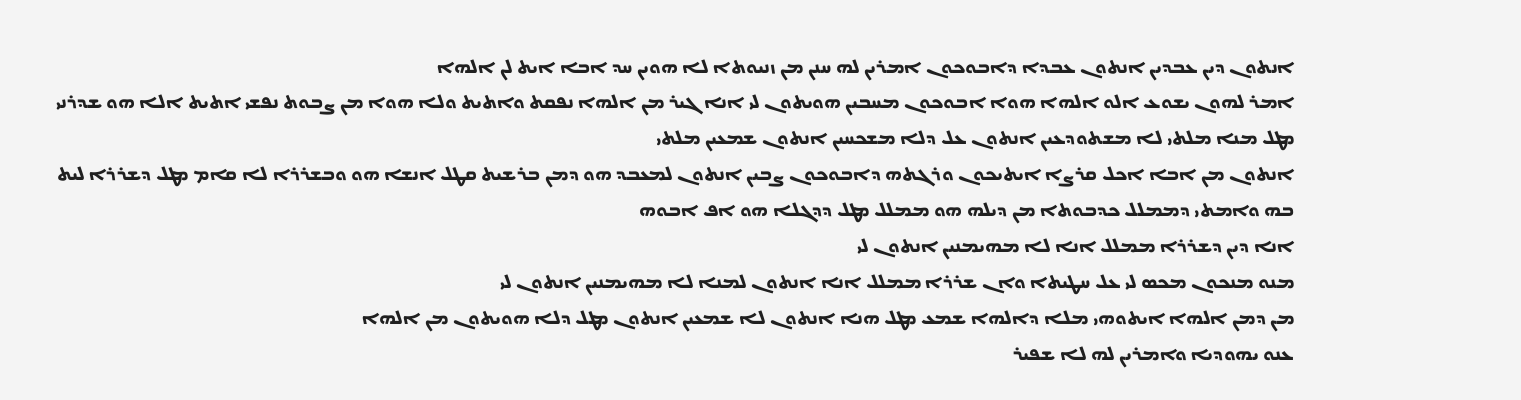ܐܢܬܘܢ ܕܝܢ ܥܒܕܝܢ ܐܢܬܘܢ ܥܒܕܐ ܕܐܒܘܟܘܢ ܐܡܪܝܢ ܠܗ ܚܢܢ ܡܢ ܙܢܝܘܬܐ ܠܐ ܗܘܝܢ ܚܕ ܐܒܐ ܐܝܬ ܠܢ ܐܠܗܐ
ܐܡܪ ܠܗܘܢ ܝܫܘܥ ܐܠܘ ܐܠܗܐ ܗܘܐ ܐܒܘܟܘܢ ܡܚܒܝܢ ܗܘܝܬܘܢ ܠܝ ܐܢܐ ܓܝܪ ܡܢ ܐܠܗܐ ܢܦܩܬ ܘܐܬܝܬ ܘܠܐ ܗܘܐ ܡܢ ܨܒܘܬ ܢܦܫܝ ܐܬܝܬ ܐܠܐ ܗܘ ܫܕܪܢܝ
ܡܛܠ ܡܢܐ ܡܠܬܝ ܠܐ ܡܫܬܘܕܥܝܢ ܐܢܬܘܢ ܥܠ ܕܠܐ ܡܫܟܚܝܢ ܐܢܬܘܢ ܫܡܥܝܢ ܡܠܬܝ
ܐܢܬܘܢ ܡܢ ܐܒܐ ܐܟܠ ܩܪܨܐ ܐܝܬܝܟܘܢ ܘܪܓܬܗ ܕܐܒܘܟܘܢ ܨܒܝܢ ܐܢܬܘܢ ܠܡܥܒܕ ܗܘ ܕܡܢ ܒܪܫܝܬ ܩܛܠ ܐܢܫܐ ܗܘ ܘܒܫܪܪܐ ܠܐ ܩܐܡ ܡܛܠ ܕܫܪܪܐ ܠܝܬ ܒܗ ܘܐܡܬܝ ܕܡܡܠܠ ܟܕܒܘܬܐ ܡܢ ܕܝܠܗ ܗܘ ܡܡܠܠ ܡܛܠ ܕܕܓܠܐ ܗܘ ܐܦ ܐܒܘܗ
ܐܢܐ ܕܝܢ ܕܫܪܪܐ ܡܡܠܠ ܐܢܐ ܠܐ ܡܗܝܡܢܝܢ ܐܢܬܘܢ ܠܝ
ܡܢܘ ܡܢܟܘܢ ܡܟܣ ܠܝ ܥܠ ܚܛܝܬܐ ܘܐܢ ܫܪܪܐ ܡܡܠܠ ܐܢܐ ܐܢܬܘܢ ܠܡܢܐ ܠܐ ܡܗܝܡܢܝܢ ܐܢܬܘܢ ܠܝ
ܡܢ ܕܡܢ ܐܠܗܐ ܐܝܬܘܗܝ ܡܠܐ ܕܐܠܗܐ ܫܡܥ ܡܛܠ ܗܢܐ ܐܢܬܘܢ ܠܐ ܫܡܥܝܢ ܐܢܬܘܢ ܡܛܠ ܕܠܐ ܗܘܝܬܘܢ ܡܢ ܐܠܗܐ
ܥܢܘ ܝܗܘܕܝܐ ܘܐܡܪܝܢ ܠܗ ܠܐ ܫܦܝܪ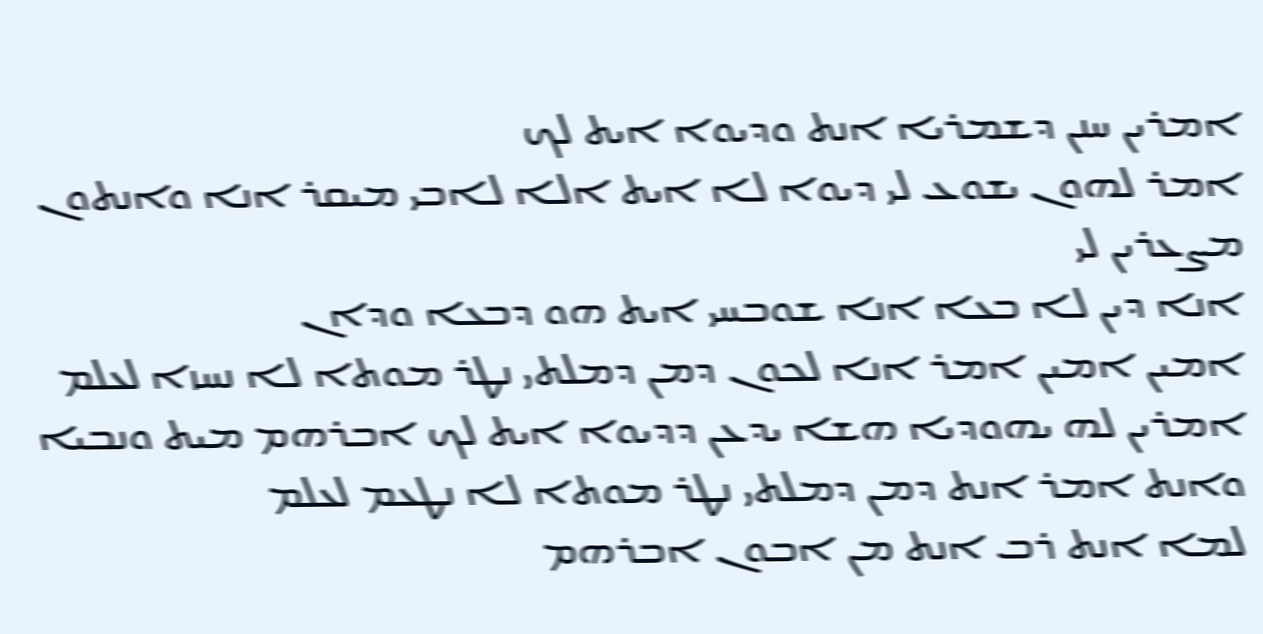ܐܡܪܝܢ ܚܢܢ ܕܫܡܪܝܐ ܐܢܬ ܘܕܝܘܐ ܐܝܬ ܠܟ
ܐܡܪ ܠܗܘܢ ܝܫܘܥ ܠܝ ܕܝܘܐ ܠܐ ܐܝܬ ܐܠܐ ܠܐܒܝ ܡܝܩܪ ܐܢܐ ܘܐܢܬܘܢ ܡܨܥܪܝܢ ܠܝ
ܐܢܐ ܕܝܢ ܠܐ ܒܥܐ ܐܢܐ ܫܘܒܚܝ ܐܝܬ ܗܘ ܕܒܥܐ ܘܕܐܢ
ܐܡܝܢ ܐܡܝܢ ܐܡܪ ܐܢܐ ܠܟܘܢ ܕܡܢ ܕܡܠܬܝ ܢܛܪ ܡܘܬܐ ܠܐ ܢܚܙܐ ܠܥܠܡ
ܐܡܪܝܢ ܠܗ ܝܗܘܕܝܐ ܗܫܐ ܝܕܥܢ ܕܕܝܘܐ ܐܝܬ ܠܟ ܐܒܪܗܡ ܡܝܬ ܘܢܒܝܐ ܘܐܢܬ ܐܡܪ ܐܢܬ ܕܡܢ ܕܡܠܬܝ ܢܛܪ ܡܘܬܐ ܠܐ ܢܛܥܡ ܠܥܠܡ
ܠܡܐ ܐܢܬ ܪܒ ܐܢܬ ܡܢ ܐܒܘܢ ܐܒܪܗܡ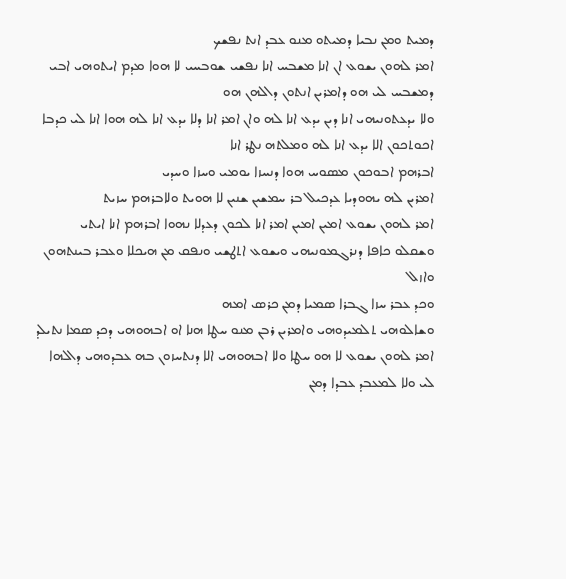ܕܡܝܬ ܘܡܢ ܢܒܝܐ ܕܡܝܬܘ ܡܢܘ ܥܒܕ ܐܢܬ ܢܦܫܟ
ܐܡܪ ܠܗܘܢ ܝܫܘܥ ܐܢ ܐܢܐ ܡܫܒܚ ܐܢܐ ܢܦܫܝ ܫܘܒܚܝ ܠܐ ܗܘܐ ܡܕܡ ܐܝܬܘܗܝ ܐܒܝ ܕܡܫܒܚ ܠܝ ܗܘ ܕܐܡܪܝܢ ܐܢܬܘܢ ܕܐܠܗܢ ܗܘ
ܘܠܐ ܝܕܥܬܘܢܝܗܝ ܐܢܐ ܕܝܢ ܝܕܥ ܐܢܐ ܠܗ ܘܐܢ ܐܡܪ ܐܢܐ ܕܠܐ ܝܕܥ ܐܢܐ ܠܗ ܗܘܐ ܐܢܐ ܠܝ ܟܕܒܐ ܐܟܘܬܟܘܢ ܐܠܐ ܝܕܥ ܐܢܐ ܠܗ ܘܡܠܬܗ ܢܛܪ ܐܢܐ
ܐܒܪܗܡ ܐܒܘܟܘܢ ܡܣܘܚ ܗܘܐ ܕܢܚܙܐ ܝܘܡܝ ܘܚܙܐ ܘܚܕܝ
ܐܡܪܝܢ ܠܗ ܝܗܘܕܝܐ ܥܕܟܝܠ ܒܪ ܚܡܫܝܢ ܫܢܝܢ ܠܐ ܗܘܝܬ ܘܠܐܒܪܗܡ ܚܙܝܬ
ܐܡܪ ܠܗܘܢ ܝܫܘܥ ܐܡܝܢ ܐܡܝܢ ܐܡܪ ܐܢܐ ܠܟܘܢ ܕܥܕܠܐ ܢܗܘܐ ܐܒܪܗܡ ܐܢܐ ܐܝܬܝ
ܘܫܩܠܘ ܟܐܦܐ ܕܢܪܓܡܘܢܝܗܝ ܘܝܫܘܥ ܐܬܛܫܝ ܘܢܦܩ ܡܢ ܗܝܟܠܐ ܘܥܒܪ ܒܝܢܬܗܘܢ ܘܐܙܠ
ܘܟܕ ܥܒܪ ܚܙܐ ܓܒܪܐ ܣܡܝܐ ܕܡܢ ܟܪܣ ܐܡܗ
ܘܫܐܠܘܗܝ ܬܠܡܝܕܘܗܝ ܘܐܡܪܝܢ ܪܒܢ ܡܢܘ ܚܛܐ ܗܢܐ ܐܘ ܐܒܗܘܗܝ ܕܟܕ ܣܡܐ ܢܬܝܠܕ
ܐܡܪ ܠܗܘܢ ܝܫܘܥ ܠܐ ܗܘ ܚܛܐ ܘܠܐ ܐܒܗܘܗܝ ܐܠܐ ܕܢܬܚܙܘܢ ܒܗ ܥܒܕܘܗܝ ܕܐܠܗܐ
ܠܝ ܘܠܐ ܠܡܥܒܕ ܥܒܕܐ ܕܡܢ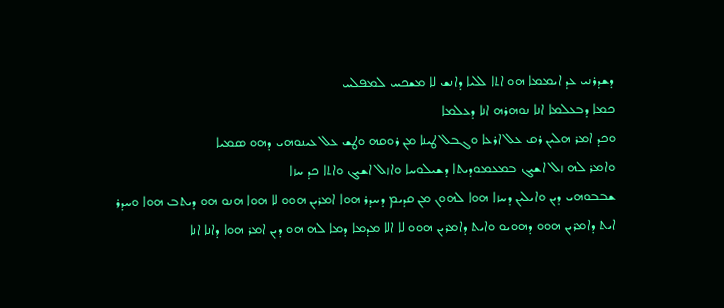ܕܫܕܪܢܝ ܥܕ ܐܝܡܡܐ ܗܘ ܐܬܐ ܠܠܝܐ ܕܐܢܫ ܠܐ ܡܫܟܚ ܠܡܦܠܚ
ܟܡܐ ܕܒܥܠܡܐ ܐܢܐ ܢܘܗܪܗ ܐܢܐ ܕܥܠܡܐ
ܘܟܕ ܐܡܪ ܗܠܝܢ ܪܩ ܥܠ ܐܪܥܐ ܘܓܒܠ ܛܝܢܐ ܡܢ ܪܘܩܗ ܘܛܫ ܥܠ ܥܝܢܘܗܝ ܕܗܘ ܣܡܝܐ
ܘܐܡܪ ܠܗ ܙܠ ܐܫܝܓ ܒܡܥܡܘܕܝܬܐ ܕܫܝܠܘܚܐ ܘܐܙܠ ܐܫܝܓ ܘܐܬܐ ܟܕ ܚܙܐ
ܫܒܒܘܗܝ ܕܝܢ ܘܐܝܠܝܢ ܕܚܙܐ ܗܘܐ ܠܗܘܢ ܡܢ ܩܕܝܡ ܕܚܕܪ ܗܘܐ ܐܡܪܝܢ ܗܘܘ ܠܐ ܗܘܐ ܗܢܘ ܗܘ ܕܝܬܒ ܗܘܐ ܘܚܕܪ
ܐܝܬ ܕܐܡܪܝܢ ܗܘܘ ܕܗܘܝܘ ܘܐܝܬ ܕܐܡܪܝܢ ܗܘܘ ܠܐ ܐܠܐ ܡܕܡܐ ܕܡܐ ܠܗ ܗܘ ܕܝܢ ܐܡܪ ܗܘܐ ܕܐܢܐ ܐܢܐ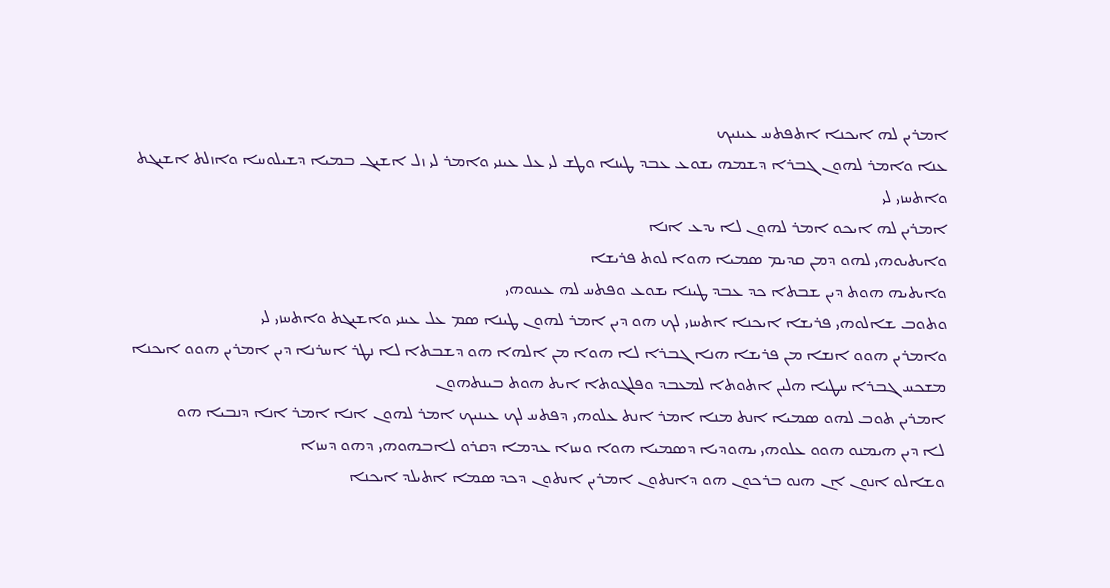ܐܡܪܝܢ ܠܗ ܐܝܟܢܐ ܐܬܦܬܚ ܥܝܢܝܟ
ܥܢܐ ܘܐܡܪ ܠܗܘܢ ܓܒܪܐ ܕܫܡܗ ܝܫܘܥ ܥܒܕ ܛܝܢܐ ܘܛܫ ܠܝ ܥܠ ܥܝܢܝ ܘܐܡܪ ܠܝ ܙܠ ܐܫܝܓ ܒܡܝܐ ܕܫܝܠܘܚܐ ܘܐܙܠܬ ܐܫܝܓܬ ܘܐܬܚܙܝ ܠܝ
ܐܡܪܝܢ ܠܗ ܐܝܟܘ ܐܡܪ ܠܗܘܢ ܠܐ ܝܕܥ ܐܢܐ
ܘܐܝܬܝܘܗܝ ܠܗܘ ܕܡܢ ܩܕܝܡ ܣܡܝܐ ܗܘܐ ܠܘܬ ܦܪܝܫܐ
ܘܐܝܬܝܗ ܗܘܬ ܕܝܢ ܫܒܬܐ ܟܕ ܥܒܕ ܛܝܢܐ ܝܫܘܥ ܘܦܬܚ ܠܗ ܥܝܢܘܗܝ
ܘܬܘܒ ܫܐܠܘܗܝ ܦܪܝܫܐ ܐܝܟܢܐ ܐܬܚܙܝ ܠܟ ܗܘ ܕܝܢ ܐܡܪ ܠܗܘܢ ܛܝܢܐ ܣܡ ܥܠ ܥܝܢܝ ܘܐܫܝܓܬ ܘܐܬܚܙܝ ܠܝ
ܘܐܡܪܝܢ ܗܘܘ ܐܢܫܐ ܡܢ ܦܪܝܫܐ ܗܢܐ ܓܒܪܐ ܠܐ ܗܘܐ ܡܢ ܐܠܗܐ ܗܘ ܕܫܒܬܐ ܠܐ ܢܛܪ ܐܚܪܢܐ ܕܝܢ ܐܡܪܝܢ ܗܘܘ ܐܝܟܢܐ ܡܫܟܚ ܓܒܪܐ ܚܛܝܐ ܗܠܝܢ ܐܬܘܬܐ ܠܡܥܒܕ ܘܦܠܓܘܬܐ ܐܝܬ ܗܘܬ ܒܝܢܬܗܘܢ
ܐܡܪܝܢ ܬܘܒ ܠܗܘ ܣܡܝܐ ܐܢܬ ܡܢܐ ܐܡܪ ܐܢܬ ܥܠܘܗܝ ܕܦܬܚ ܠܟ ܥܝܢܝܟ ܐܡܪ ܠܗܘܢ ܐܢܐ ܐܡܪ ܐܢܐ ܕܢܒܝܐ ܗܘ
ܠܐ ܕܝܢ ܗܝܡܢܘ ܗܘܘ ܥܠܘܗܝ ܝܗܘܕܝܐ ܕܣܡܝܐ ܗܘܐ ܘܚܙܐ ܥܕܡܐ ܕܩܪܘ ܠܐܒܗܘܗܝ ܕܗܘ ܕܚܙܐ
ܘܫܐܠܘ ܐܢܘܢ ܐܢ ܗܢܘ ܒܪܟܘܢ ܗܘ ܕܐܢܬܘܢ ܐܡܪܝܢ ܐܢܬܘܢ ܕܟܕ ܣܡܐ ܐܬܝܠܕ ܐܝܟܢܐ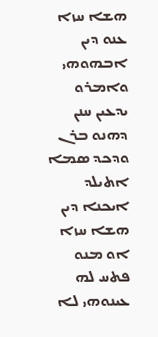ܗܫܐ ܚܙܐ
ܥܢܘ ܕܝܢ ܐܒܗܘܗܝ ܘܐܡܪܘ ܝܕܥܝܢ ܚܢܢ ܕܗܢܘ ܒܪܢ ܘܕܟܕ ܣܡܐ ܐܬܝܠܕ
ܐܝܟܢܐ ܕܝܢ ܗܫܐ ܚܙܐ ܐܘ ܡܢܘ ܦܬܚ ܠܗ ܥܝܢܘܗܝ ܠܐ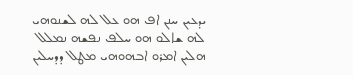ܝܕܥܝܢ ܚܢܢ ܐܦ ܗܘ ܥܠ ܠܗ ܠܫܢܘܗܝ ܠܗ ܫܐܠܘ ܗܘ ܚܠܦ ܢܦܫܗ ܢܡܠܠ
ܗܠܝܢ ܐܡܪܘ ܐܒܗܘܗܝ ܡܛܠ ܕܕܚܠܝܢ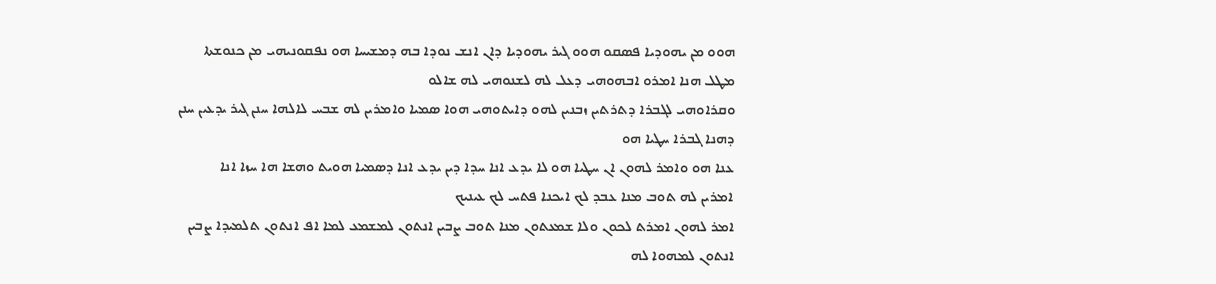ܗܘܘ ܡܢ ܝܗܘܕܝܐ ܦܣܩܘ ܗܘܘ ܓܝܪ ܝܗܘܕܝܐ ܕܐܢ ܐܢܫ ܢܘܕܐ ܒܗ ܕܡܫܝܚܐ ܗܘ ܢܦܩܘܢܝܗܝ ܡܢ ܟܢܘܫܬܐ
ܡܛܠ ܗܢܐ ܐܡܪܘ ܐܒܗܘܗܝ ܕܥܠ ܠܗ ܠܫܢܘܗܝ ܠܗ ܫܐܠܘ
ܘܩܪܐܘܗܝ ܠܓܒܪܐ ܕܬܪܬܝܢ ܙܒܢܝܢ ܠܗܘ ܕܐܝܬܘܗܝ ܗܘܐ ܣܡܝܐ ܘܐܡܪܝܢ ܠܗ ܫܒܚ ܠܐܠܗܐ ܚܢܢ ܓܝܪ ܝܕܥܝܢ ܚܢܢ ܕܗܢܐ ܓܒܪܐ ܚܛܝܐ ܗܘ
ܥܢܐ ܗܘ ܘܐܡܪ ܠܗܘܢ ܐܢ ܚܛܝܐ ܗܘ ܠܐ ܝܕܥ ܐܢܐ ܚܕܐ ܕܝܢ ܝܕܥ ܐܢܐ ܕܣܡܝܐ ܗܘܝܬ ܘܗܫܐ ܗܐ ܚܙܐ ܐܢܐ
ܐܡܪܝܢ ܠܗ ܬܘܒ ܡܢܐ ܥܒܕ ܠܟ ܐܝܟܢܐ ܦܬܚ ܠܟ ܥܝܢܝܟ
ܐܡܪ ܠܗܘܢ ܐܡܪܬ ܠܟܘܢ ܘܠܐ ܫܡܥܬܘܢ ܡܢܐ ܬܘܒ ܨܒܝܢ ܐܢܬܘܢ ܠܡܫܡܥ ܠܡܐ ܐܦ ܐܢܬܘܢ ܬܠܡܝܕܐ ܨܒܝܢ ܐܢܬܘܢ ܠܡܗܘܐ ܠܗ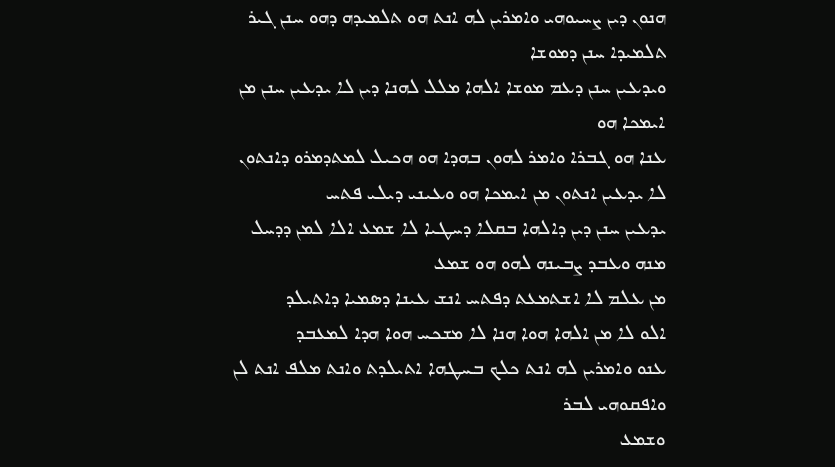ܗܢܘܢ ܕܝܢ ܨܚܝܘܗܝ ܘܐܡܪܝܢ ܠܗ ܐܢܬ ܗܘ ܬܠܡܝܕܗ ܕܗܘ ܚܢܢ ܓܝܪ ܬܠܡܝܕܐ ܚܢܢ ܕܡܘܫܐ
ܘܝܕܥܝܢ ܚܢܢ ܕܥܡ ܡܘܫܐ ܐܠܗܐ ܡܠܠ ܠܗܢܐ ܕܝܢ ܠܐ ܝܕܥܝܢ ܚܢܢ ܡܢ ܐܝܡܟܐ ܗܘ
ܥܢܐ ܗܘ ܓܒܪܐ ܘܐܡܪ ܠܗܘܢ ܒܗܕܐ ܗܘ ܗܟܝܠ ܠܡܬܕܡܪܘ ܕܐܢܬܘܢ ܠܐ ܝܕܥܝܢ ܐܢܬܘܢ ܡܢ ܐܝܡܟܐ ܗܘ ܘܥܝܢܝ ܕܝܠܝ ܦܬܚ
ܝܕܥܝܢ ܚܢܢ ܕܝܢ ܕܐܠܗܐ ܒܩܠܐ ܕܚܛܝܐ ܠܐ ܫܡܥ ܐܠܐ ܠܡܢ ܕܕܚܠ ܡܢܗ ܘܥܒܕ ܨܒܝܢܗ ܠܗܘ ܗܘ ܫܡܥ
ܡܢ ܥܠܡ ܠܐ ܐܫܬܡܥܬ ܕܦܬܚ ܐܢܫ ܥܝܢܐ ܕܣܡܝܐ ܕܐܬܝܠܕ
ܐܠܘ ܠܐ ܡܢ ܐܠܗܐ ܗܘܐ ܗܢܐ ܠܐ ܡܫܟܚ ܗܘܐ ܗܕܐ ܠܡܥܒܕ
ܥܢܘ ܘܐܡܪܝܢ ܠܗ ܐܢܬ ܟܠܟ ܒܚܛܗܐ ܐܬܝܠܕܬ ܘܐܢܬ ܡܠܦ ܐܢܬ ܠܢ ܘܐܦܩܘܗܝ ܠܒܪ
ܘܫܡܥ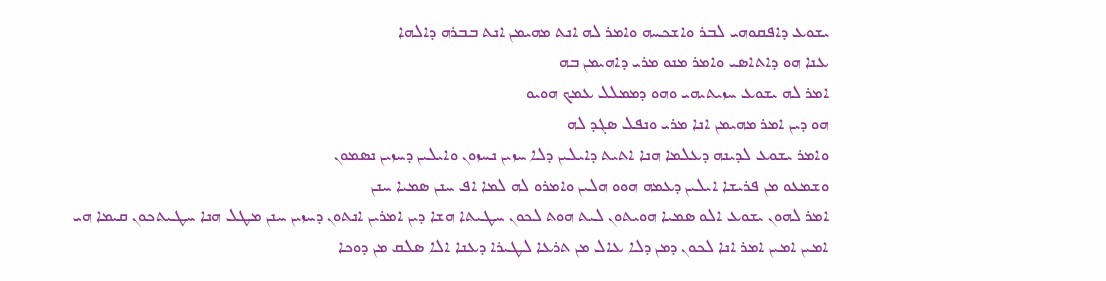ܝܫܘܥ ܕܐܦܩܘܗܝ ܠܒܪ ܘܐܫܟܚܗ ܘܐܡܪ ܠܗ ܐܢܬ ܡܗܝܡܢ ܐܢܬ ܒܒܪܗ ܕܐܠܗܐ
ܥܢܐ ܗܘ ܕܐܬܐܣܝ ܘܐܡܪ ܡܢܘ ܡܪܝ ܕܐܗܝܡܢ ܒܗ
ܐܡܪ ܠܗ ܝܫܘܥ ܚܙܝܬܝܗܝ ܘܗܘ ܕܡܡܠܠ ܥܡܟ ܗܘܝܘ
ܗܘ ܕܝܢ ܐܡܪ ܡܗܝܡܢ ܐܢܐ ܡܪܝ ܘܢܦܠ ܣܓܕ ܠܗ
ܘܐܡܪ ܝܫܘܥ ܠܕܝܢܗ ܕܥܠܡܐ ܗܢܐ ܐܬܝܬ ܕܐܝܠܝܢ ܕܠܐ ܚܙܝܢ ܢܚܙܘܢ ܘܐܝܠܝܢ ܕܚܙܝܢ ܢܣܡܘܢ
ܘܫܡܥܘ ܡܢ ܦܪܝܫܐ ܐܝܠܝܢ ܕܥܡܗ ܗܘܘ ܗܠܝܢ ܘܐܡܪܘ ܠܗ ܠܡܐ ܐܦ ܚܢܢ ܣܡܝܐ ܚܢܢ
ܐܡܪ ܠܗܘܢ ܝܫܘܥ ܐܠܘ ܣܡܝܐ ܗܘܝܬܘܢ ܠܝܬ ܗܘܬ ܠܟܘܢ ܚܛܝܬܐ ܗܫܐ ܕܝܢ ܐܡܪܝܢ ܐܢܬܘܢ ܕܚܙܝܢ ܚܢܢ ܡܛܠ ܗܢܐ ܚܛܝܬܟܘܢ ܩܝܡܐ ܗܝ
ܐܡܝܢ ܐܡܝܢ ܐܡܪ ܐܢܐ ܠܟܘܢ ܕܡܢ ܕܠܐ ܥܐܠ ܡܢ ܬܪܥܐ ܠܛܝܪܐ ܕܥܢܐ ܐܠܐ ܣܠܩ ܡܢ ܕܘܟܐ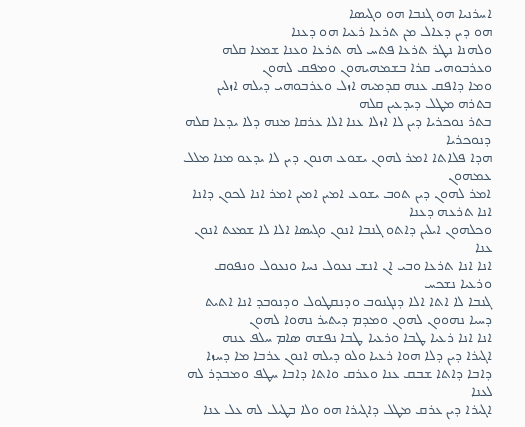ܐܚܪܢܝܐ ܗܘ ܓܢܒܐ ܗܘ ܘܓܝܣܐ
ܗܘ ܕܝܢ ܕܥܐܠ ܡܢ ܬܪܥܐ ܪܥܝܐ ܗܘ ܕܥܢܐ
ܘܠܗܢܐ ܢܛܪ ܬܪܥܐ ܦܬܚ ܠܗ ܬܪܥܐ ܘܥܢܐ ܫܡܥܐ ܩܠܗ ܘܥܪܒܘܗܝ ܩܪܐ ܒܫܡܗܝܗܘܢ ܘܡܦܩ ܠܗܘܢ
ܘܡܐ ܕܐܦܩ ܥܢܗ ܩܕܡܝܗ ܐܙܠ ܘܥܪܒܘܗܝ ܕܝܠܗ ܐܙܠܝܢ ܒܬܪܗ ܡܛܠ ܕܝܕܥܝܢ ܩܠܗ
ܒܬܪ ܢܘܟܪܝܐ ܕܝܢ ܠܐ ܐܙܠܐ ܥܢܐ ܐܠܐ ܥܪܩܐ ܡܢܗ ܕܠܐ ܝܕܥܐ ܩܠܗ ܕܢܘܟܪܝܐ
ܗܕܐ ܦܠܐܬܐ ܐܡܪ ܠܗܘܢ ܝܫܘܥ ܗܢܘܢ ܕܝܢ ܠܐ ܝܕܥܘ ܡܢܐ ܡܠܠ ܥܡܗܘܢ
ܐܡܪ ܠܗܘܢ ܕܝܢ ܬܘܒ ܝܫܘܥ ܐܡܝܢ ܐܡܝܢ ܐܡܪ ܐܢܐ ܠܟܘܢ ܕܐܢܐ ܐܢܐ ܬܪܥܗ ܕܥܢܐ
ܘܟܠܗܘܢ ܐܝܠܝܢ ܕܐܬܘ ܓܢܒܐ ܐܢܘܢ ܘܓܝܣܐ ܐܠܐ ܠܐ ܫܡܥܬ ܐܢܘܢ ܥܢܐ
ܐܢܐ ܐܢܐ ܬܪܥܐ ܘܒܝ ܐܢ ܐܢܫ ܢܥܘܠ ܢܚܐ ܘܢܥܘܠ ܘܢܦܘܩ ܘܪܥܝܐ ܢܫܟܚ
ܓܢܒܐ ܠܐ ܐܬܐ ܐܠܐ ܕܢܓܢܘܒ ܘܕܢܩܛܘܠ ܘܕܢܘܒܕ ܐܢܐ ܐܬܝܬ ܕܚܝܐ ܢܗܘܘܢ ܠܗܘܢ ܘܡܕܡ ܕܝܬܝܪ ܢܗܘܐ ܠܗܘܢ
ܐܢܐ ܐܢܐ ܪܥܝܐ ܛܒܐ ܘܪܥܝܐ ܛܒܐ ܢܦܫܗ ܣܐܡ ܚܠܦ ܥܢܗ
ܐܓܝܪܐ ܕܝܢ ܕܠܐ ܗܘܐ ܪܥܝܐ ܘܠܘ ܕܝܠܗ ܐܢܘܢ ܥܪܒܐ ܡܐ ܕܚܙܐ ܕܐܒܐ ܕܐܬܐ ܫܒܩ ܥܢܐ ܘܥܪܩ ܘܐܬܐ ܕܐܒܐ ܚܛܦ ܘܡܒܕܪ ܠܗ ܠܥܢܐ
ܐܓܝܪܐ ܕܝܢ ܥܪܩ ܡܛܠ ܕܐܓܝܪܐ ܗܘ ܘܠܐ ܒܛܝܠ ܠܗ ܥܠ ܥܢܐ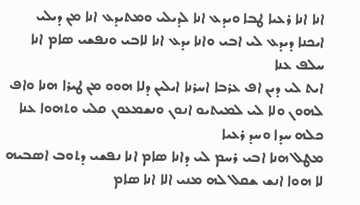ܐܢܐ ܐܢܐ ܪܥܝܐ ܛܒܐ ܘܝܕܥ ܐܢܐ ܠܕܝܠܝ ܘܡܬܝܕܥ ܐܢܐ ܡܢ ܕܝܠܝ
ܐܝܟܢܐ ܕܝܕܥ ܠܝ ܐܒܝ ܘܐܢܐ ܝܕܥ ܐܢܐ ܠܐܒܝ ܘܢܦܫܝ ܣܐܡ ܐܢܐ ܚܠܦ ܥܢܐ
ܐܝܬ ܠܝ ܕܝܢ ܐܦ ܥܪܒܐ ܐܚܪܢܐ ܐܝܠܝܢ ܕܠܐ ܗܘܘ ܡܢ ܛܝܪܐ ܗܢܐ ܘܐܦ ܠܗܘܢ ܘܠܐ ܠܝ ܠܡܝܬܝܘ ܐܢܘܢ ܘܢܫܡܥܘܢ ܩܠܝ ܘܬܗܘܐ ܥܢܐ ܟܠܗ ܚܕܐ ܘܚܕ ܪܥܝܐ
ܡܛܠ ܗܢܐ ܐܒܝ ܪܚܡ ܠܝ ܕܐܢܐ ܣܐܡ ܐܢܐ ܢܦܫܝ ܕܬܘܒ ܐܣܒܝܗ
ܠܐ ܗܘܐ ܐܢܫ ܫܩܠ ܠܗ ܡܢܝ ܐܠܐ ܐܢܐ ܣܐܡ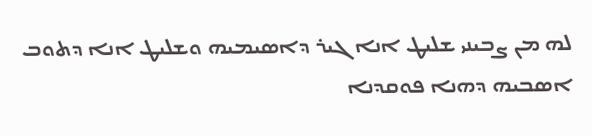ܠܗ ܡܢ ܨܒܝܢܝ ܫܠܝܛ ܐܢܐ ܓܝܪ ܕܐܣܝܡܝܗ ܘܫܠܝܛ ܐܢܐ ܕܬܘܒ ܐܣܒܝܗ ܕܗܢܐ ܦܘܩܕܢܐ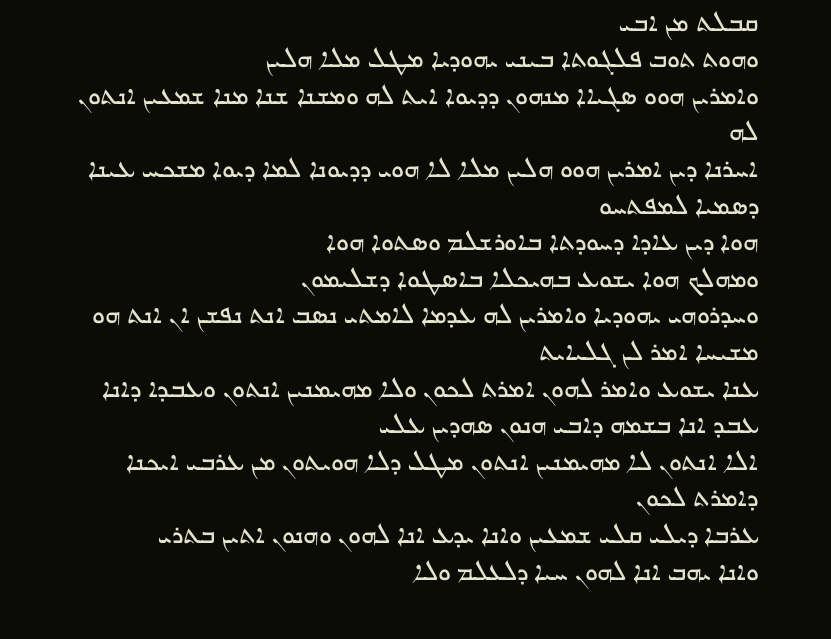ܩܒܠܬ ܡܢ ܐܒܝ
ܘܗܘܬ ܬܘܒ ܦܠܓܘܬܐ ܒܝܢܝ ܝܗܘܕܝܐ ܡܛܠ ܡܠܐ ܗܠܝܢ
ܘܐܡܪܝܢ ܗܘܘ ܣܓܝܐܐ ܡܢܗܘܢ ܕܕܝܘܐ ܐܝܬ ܠܗ ܘܡܫܢܐ ܫܢܐ ܡܢܐ ܫܡܥܝܢ ܐܢܬܘܢ ܠܗ
ܐܚܪܢܐ ܕܝܢ ܐܡܪܝܢ ܗܘܘ ܗܠܝܢ ܡܠܐ ܠܐ ܗܘܝ ܕܕܝܘܢܐ ܠܡܐ ܕܝܘܐ ܡܫܟܚ ܥܝܢܐ ܕܣܡܝܐ ܠܡܦܬܚܘ
ܗܘܐ ܕܝܢ ܥܐܕܐ ܕܚܘܕܬܐ ܒܐܘܪܫܠܡ ܘܣܬܘܐ ܗܘܐ
ܘܡܗܠܟ ܗܘܐ ܝܫܘܥ ܒܗܝܟܠܐ ܒܐܣܛܘܐ ܕܫܠܝܡܘܢ
ܘܚܕܪܘܗܝ ܝܗܘܕܝܐ ܘܐܡܪܝܢ ܠܗ ܥܕܡܐ ܠܐܡܬܝ ܢܣܒ ܐܢܬ ܢܦܫܢ ܐܢ ܐܢܬ ܗܘ ܡܫܝܚܐ ܐܡܪ ܠܢ ܓܠܝܐܝܬ
ܥܢܐ ܝܫܘܥ ܘܐܡܪ ܠܗܘܢ ܐܡܪܬ ܠܟܘܢ ܘܠܐ ܡܗܝܡܢܝܢ ܐܢܬܘܢ ܘܥܒܕܐ ܕܐܢܐ ܥܒܕ ܐܢܐ ܒܫܡܗ ܕܐܒܝ ܗܢܘܢ ܣܗܕܝܢ ܥܠܝ
ܐܠܐ ܐܢܬܘܢ ܠܐ ܡܗܝܡܢܝܢ ܐܢܬܘܢ ܡܛܠ ܕܠܐ ܗܘܝܬܘܢ ܡܢ ܥܪܒܝ ܐܝܟܢܐ ܕܐܡܪܬ ܠܟܘܢ
ܥܪܒܐ ܕܝܠܝ ܩܠܝ ܫܡܥܝܢ ܘܐܢܐ ܝܕܥ ܐܢܐ ܠܗܘܢ ܘܗܢܘܢ ܐܬܝܢ ܒܬܪܝ
ܘܐܢܐ ܝܗܒ ܐܢܐ ܠܗܘܢ ܚܝܐ ܕܠܥܠܡ ܘܠܐ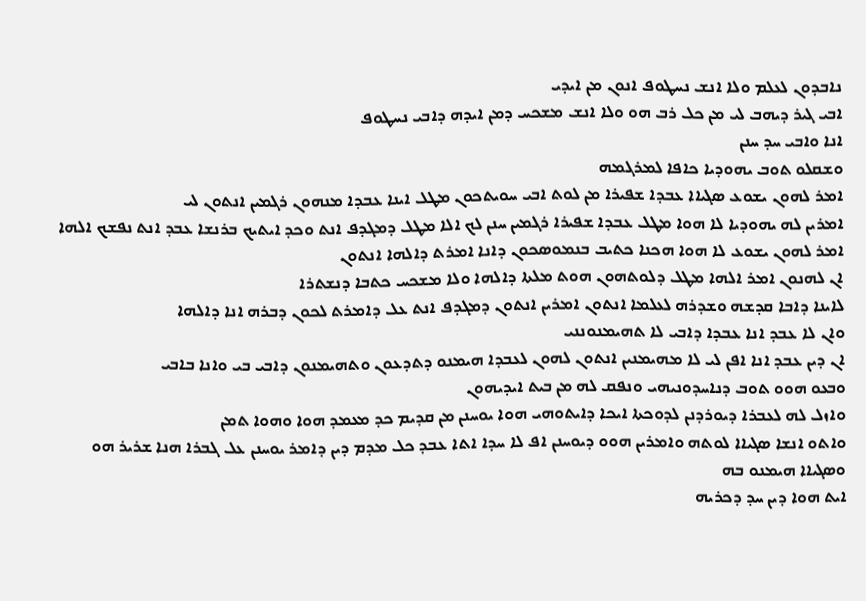ܢܐܒܕܘܢ ܠܥܠܡ ܘܠܐ ܐܢܫ ܢܚܛܘܦ ܐܢܘܢ ܡܢ ܐܝܕܝ
ܐܒܝ ܓܝܪ ܕܝܗܒ ܠܝ ܡܢ ܟܠ ܪܒ ܗܘ ܘܠܐ ܐܢܫ ܡܫܟܚ ܕܡܢ ܐܝܕܗ ܕܐܒܝ ܢܚܛܘܦ
ܐܢܐ ܘܐܒܝ ܚܕ ܚܢܢ
ܘܫܩܠܘ ܬܘܒ ܝܗܘܕܝܐ ܟܐܦܐ ܠܡܪܓܡܗ
ܐܡܪ ܠܗܘܢ ܝܫܘܥ ܣܓܝܐܐ ܥܒܕܐ ܫܦܝܪܐ ܡܢ ܠܘܬ ܐܒܝ ܚܘܝܬܟܘܢ ܡܛܠ ܐܝܢܐ ܥܒܕܐ ܡܢܗܘܢ ܪܓܡܝܢ ܐܢܬܘܢ ܠܝ
ܐܡܪܝܢ ܠܗ ܝܗܘܕܝܐ ܠܐ ܗܘܐ ܡܛܠ ܥܒܕܐ ܫܦܝܪܐ ܪܓܡܝܢ ܚܢܢ ܠܟ ܐܠܐ ܡܛܠ ܕܡܓܕܦ ܐܢܬ ܘܟܕ ܐܝܬܝܟ ܒܪܢܫܐ ܥܒܕ ܐܢܬ ܢܦܫܟ ܐܠܗܐ
ܐܡܪ ܠܗܘܢ ܝܫܘܥ ܠܐ ܗܘܐ ܗܟܢܐ ܟܬܝܒ ܒܢܡܘܣܟܘܢ ܕܐܢܐ ܐܡܪܬ ܕܐܠܗܐ ܐܢܬܘܢ
ܐܢ ܠܗܢܘܢ ܐܡܪ ܐܠܗܐ ܡܛܠ ܕܠܘܬܗܘܢ ܗܘܬ ܡܠܬܐ ܕܐܠܗܐ ܘܠܐ ܡܫܟܚ ܟܬܒܐ ܕܢܫܬܪܐ
ܠܐܝܢܐ ܕܐܒܐ ܩܕܫܗ ܘܫܕܪܗ ܠܥܠܡܐ ܐܢܬܘܢ ܐܡܪܝܢ ܐܢܬܘܢ ܕܡܓܕܦ ܐܢܬ ܥܠ ܕܐܡܪܬ ܠܟܘܢ ܕܒܪܗ ܐܢܐ ܕܐܠܗܐ
ܘܐܢ ܠܐ ܥܒܕ ܐܢܐ ܥܒܕܐ ܕܐܒܝ ܠܐ ܬܗܝܡܢܘܢܢܝ
ܐܢ ܕܝܢ ܥܒܕ ܐܢܐ ܐܦܢ ܠܝ ܠܐ ܡܗܝܡܢܝܢ ܐܢܬܘܢ ܠܗܘܢ ܠܥܒܕܐ ܗܝܡܢܘ ܕܬܕܥܘܢ ܘܬܗܝܡܢܘܢ ܕܐܒܝ ܒܝ ܘܐܢܐ ܒܐܒܝ
ܘܒܥܘ ܗܘܘ ܬܘܒ ܕܢܐܚܕܘܢܝܗܝ ܘܢܦܩ ܠܗ ܡܢ ܒܝܬ ܐܝܕܝܗܘܢ
ܘܐܙܠ ܠܗ ܠܥܒܪܐ ܕܝܘܪܕܢܢ ܠܕܘܟܬܐ ܐܝܟܐ ܕܐܝܬܘܗܝ ܗܘܐ ܝܘܚܢܢ ܡܢ ܩܕܝܡ ܟܕ ܡܥܡܕ ܗܘܐ ܘܗܘܐ ܬܡܢ
ܘܐܬܘ ܐܢܫܐ ܣܓܝܐܐ ܠܘܬܗ ܘܐܡܪܝܢ ܗܘܘ ܕܝܘܚܢܢ ܐܦ ܠܐ ܚܕܐ ܐܬܐ ܥܒܕ ܟܠ ܡܕܡ ܕܝܢ ܕܐܡܪ ܝܘܚܢܢ ܥܠ ܓܒܪܐ ܗܢܐ ܫܪܝܪ ܗܘ
ܘܣܓܝܐܐ ܗܝܡܢܘ ܒܗ
ܐܝܬ ܗܘܐ ܕܝܢ ܚܕ ܕܟܪܝܗ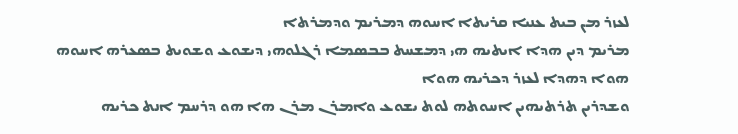ܠܥܙܪ ܡܢ ܒܝܬ ܥܢܝܐ ܩܪܝܬܐ ܐܚܘܗ ܕܡܪܝܡ ܘܕܡܪܬܐ
ܡܪܝܡ ܕܝܢ ܗܕܐ ܐܝܬܝܗ ܗܝ ܕܡܫܚܬ ܒܒܣܡܐ ܪܓܠܘܗܝ ܕܝܫܘܥ ܘܫܘܝܬ ܒܣܥܪܗ ܐܚܘܗ ܗܘܐ ܕܗܕܐ ܠܥܙܪ ܕܟܪܝܗ ܗܘܐ
ܘܫܕܪܝܢ ܬܪܬܝܗܝܢ ܐܚܘܬܗ ܠܘܬ ܝܫܘܥ ܘܐܡܪܢ ܡܪܢ ܗܐ ܗܘ ܕܪܚܡ ܐܢܬ ܟܪܝܗ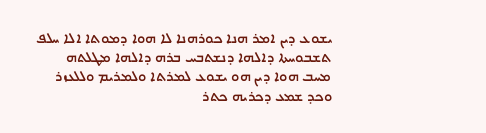ܝܫܘܥ ܕܝܢ ܐܡܪ ܗܢܐ ܟܘܪܗܢܐ ܠܐ ܗܘܐ ܕܡܘܬܐ ܐܠܐ ܚܠܦ ܬܫܒܘܚܬܐ ܕܐܠܗܐ ܕܢܫܬܒܚ ܒܪܗ ܕܐܠܗܐ ܡܛܠܬܗ
ܡܚܒ ܗܘܐ ܕܝܢ ܗܘ ܝܫܘܥ ܠܡܪܬܐ ܘܠܡܪܝܡ ܘܠܠܥܙܪ
ܘܟܕ ܫܡܥ ܕܟܪܝܗ ܟܬܪ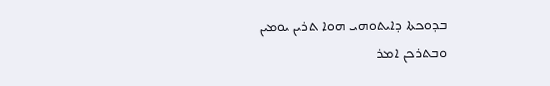ܒܕܘܟܬܐ ܕܐܝܬܘܗܝ ܗܘܐ ܬܪܝܢ ܝܘܡܝܢ
ܘܒܬܪܟܢ ܐܡܪ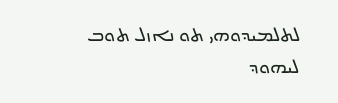ܠܬܠܡܝܕܘܗܝ ܬܘ ܢܐܙܠ ܬܘܒ ܠܝܗܘܕ